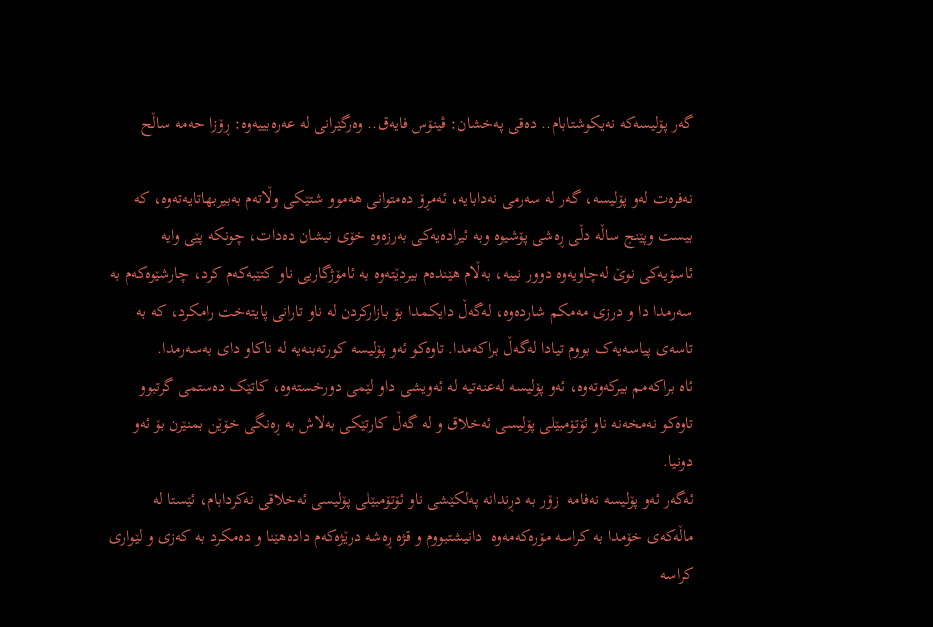گەر پۆلیسەکە نەیکوشتابام.. دەقی پەخشان: ڤینۆس فایەق.. وەرگێرانی لە عەرەبییەوە: ڕۆزا حەمە ساڵح

نەفرەت لەو پۆلیسە، گەر لە سەرمی نەدابایە‌، ئەمڕۆ دەمتوانی هەموو شتێکی وڵاتەم بەبیربهاتایەتەوە، کە بیست وپێنج ساڵە دڵی ڕەشی پۆشیوە‌ وبە‌ ئیرادە‌یە‌كی بە‌رزە‌وە‌ خۆی نیشان دەدات، چونکە پێی وایە ئاسۆیەکی نوێ لەچاویەوە دوور نییە، بەڵام هێندەم بیردێتەوە بە ئامۆژگاریی ناو کتێبەکەم کرد، چارشێوەکەم بە‌ سە‌رمدا دا و درزی مەمکم شاردە‌وە، لەگەڵ دایکمدا بۆ بازاركردن لە ناو تارانی پایتەخت رامکرد، کە بە تاسەی پیاسەیەک بووم تیادا لەگەڵ براکەمدا. تاوە‌كو ئەو پۆلیسە کورتەبنەیە لە‌ ناکاو دای بە‌سە‌رمدا.
ئاە‌ براکەمم بیرکەوتەوە، ئەو پۆلیسە لەعنەتیە لە‌ ئە‌ویشی داو لێمی دورخستە‌وە‌، کاتێک دەستمی گرتبوو تاوە‌كو نەمخە‌نە‌ ناو ئۆتۆمبێلی پۆلیسی ئەخلاق و لە‌ گە‌ڵ كارتێكی بە‌لاش بە‌ ڕە‌نگی خۆێن بمنێرن بۆ ئە‌و دونیا.
ئەگەر ئەو پۆلیسە نەفامە‌ ‌ زۆر بە دڕندانە پەلكێشی ناو ئۆتۆمبێلی پۆلیسی ئە‌خلاقی نەکردابام، ئێستا لە‌ ماڵە‌كە‌ی خۆمدا بە كراسە‌ مۆرە‌کەمەوە ‌ دانیشتبووم و قژە ڕەشە درێژەکەم دادە‌ھێنا و دەمکرد بە‌ كە‌زی و لێواری كراسە‌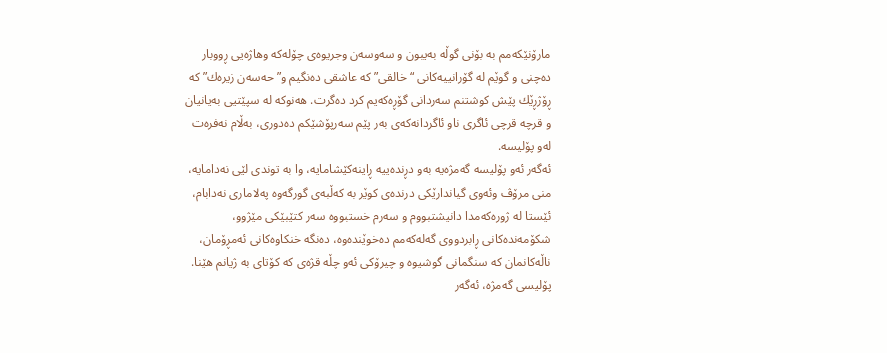مارۆنێكە‌مم بە‌ بۆنی گوڵە بە‌یبون و سە‌وسە‌ن وجریوەی چۆلەکە وهاژەیی ڕووبار دەچنی و گوێم لە‌ گۆرانییە‌كانی “خالقی” كە‌ عاشقی دە‌نگیم و” حە‌سە‌ن زیرە‌ك” كە‌ ڕۆژڕێك پێش كوشتنم سە‌ردانی گۆڕە‌كە‌یم كرد دەگرت. ھە‌نوكە‌ لە سپێتیی بەیانیان و قرچە قرچی ئاگری ناو ئاگردانە‌كە‌ی بەر پێم سەرپۆشێکم دە‌دوری، بەڵام نە‌فرە‌ت لە‌و پۆلیسە.
ئه‌گه‌ر ئه‌و پۆلیسه‌ گەمژە‌یه‌‌ به‌و دڕندەییە ڕاینه‌کێشامایه‌، وا بە توندی لێی نەدامایە، منی مرۆڤ وئەوی گیاندارێکی درندەی کوێر بە کەڵبەی گورگەوە پەلاماری نەدابام، ئێستا له‌ ژوره‌که‌مدا دانیشتبووم و سەرم خستبووە سەر کتێبێکی مێژوو، شکۆمه‌نده‌کانی ڕابردووی گەلەکەمم ده‌خوێندەوە‌، دەنگە خنکاوەکانی ئەمڕۆمان، ناڵەکانمان کە سنگمانی گوشیوە و چیرۆکی ئەو چڵە قژەی کە کۆتای بە ژیانم هێنا.
پۆلیسی گەمژە، ئەگەر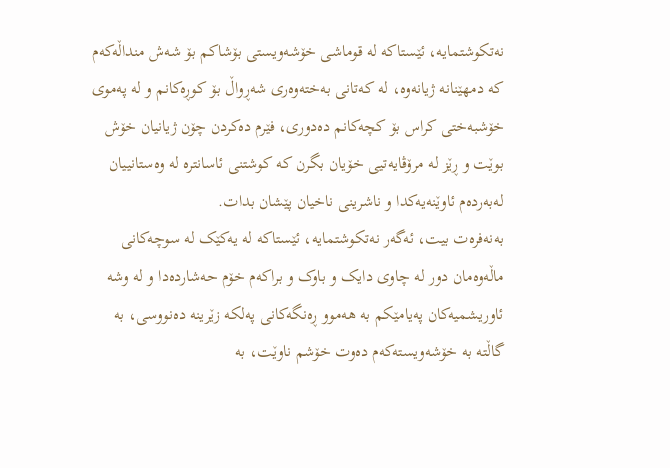نەتکوشتمایە، ئێستاکە لە قوماشی خۆشەویستی بۆشاکم بۆ شەش منداڵەکەم کە دمهێنانە ژیانەوە، لە کەتانی بەختەوەری شەڕواڵ بۆ کوڕەکانم و لە پەموی خۆشبەختی کراس بۆ کچەکانم دەدوری، فێرم دەکردن چۆن ژیانیان خۆش بوێت و ڕێز لە مرۆڤایەتیی خۆیان بگرن کە کوشتنی ئاسانترە لە وەستانییان لەبەردەم ئاوێنەیەکدا و ناشرینی ناخیان پێشان بدات.
بەنەفرەت بیت، ئەگەر نەتکوشتمایە، ئێستاکە لە یەکێک لە سوچەکانی ماڵەوەمان دور لە چاوی دایک و باوک و براکەم خۆم حەشاردەدا و لە وشە ئاوریشمیەکان پەیامێکم بە هەموو ڕەنگەکانی پەلکە زێرینە دەنووسی، بە گاڵتە بە خۆشەویستەکەم دەوت خۆشم ناوێت، بە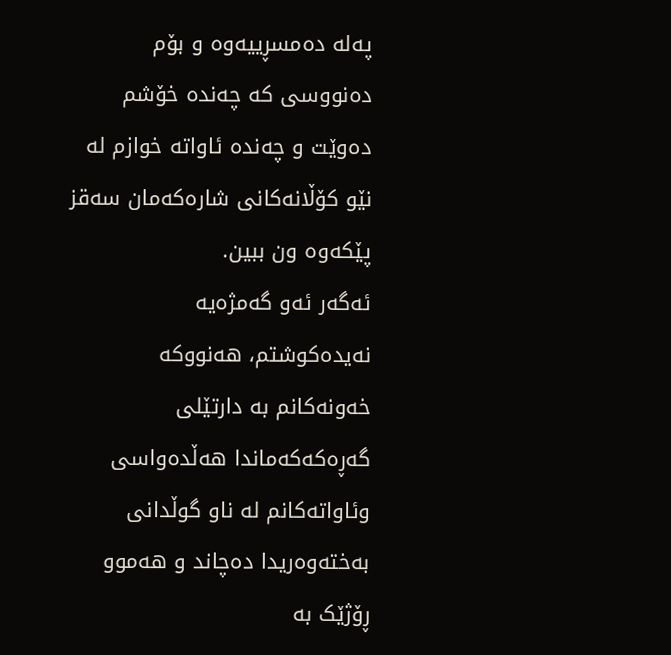پەلە دەمسڕییەوە و بۆم دەنووسی کە چەندە خۆشم دەوێت و چەندە ئاواتە خوازم لە نێو کۆڵانەکانی شارەکەمان سەقز پێکەوە ون ببین.
ئەگەر ئەو گەمژەیە نەیدەکوشتم، هەنووکە خەونەکانم بە دارتێلی گەڕەکەکەماندا هەڵدەواسی وئاواتەکانم لە ناو گوڵدانی بەختەوەریدا دەچاند و هەموو ڕۆژێک بە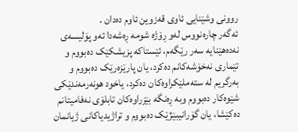روونی وشێنایی ئاوی قەزوین ئاوم دەدان .
ئەگەر چارەنووس لەو ڕۆژە شومە ڕەشەدا ئەو پۆلیسەی نەدەهێنایە سەر رێگەم، ئێستاکە پزیشکێک دەبووم و تێماری نەخۆشەکانم دەکرد، یان پارێزەرێک دەبووم و بەرگریم لە ستەملێکراوەکان دەکرد، یاخود هونەرمەندێکی شێوەکار دەبووم وبە ڕەنگە بێزراوەکان تابلۆی نەفامیتانم دەکێشا، یان گۆرانیبێژێک دەبووم و تراژیدیاکانی ژیانمان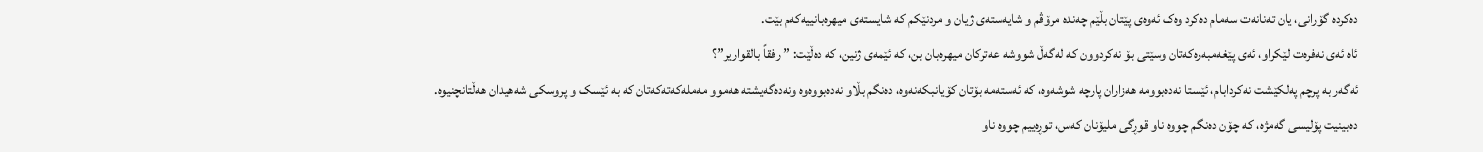دەکردە گۆرانی، یان تەنانەت سەمام دەکرد وەک ئەوەی پێتان بڵێم چەندە مرۆڤم و شایەستەی ژیان و مردنێکم کە شایستەی میهرەبانییەکەم بێت.
ئاە ئەی نەفرەت لێکراو، ئەی پێغەمبەرەکەتان وسێتی بۆ نەکردوون کە لەگەڵ شووشە عەترکان میهرەبان بن، کە ئێمەی ژنین، کە دەڵێت: ” رفقاً بالقواریر”؟
ئەگەر بە پرچم پەلکێشت نەکردابام، ئێستا نەدەبوومە هەزاران پارچە شوشەوە، کە ئەستەمە بۆتان کۆیانبکەنەوە، دەنگم بڵاو نەدەبووەوە ونەدەگەیشتە هەموو مەملەکەتەکەتان کە بە ئێسک و پروسکی شەهیدان هەڵتانچنیوە.
دەبینیت پۆلیسی گەمژە، كە‌ چۆن دەنگم چووە ناو قوڕگی ملیۆنان کەس، توڕەییم چووە‌ ناو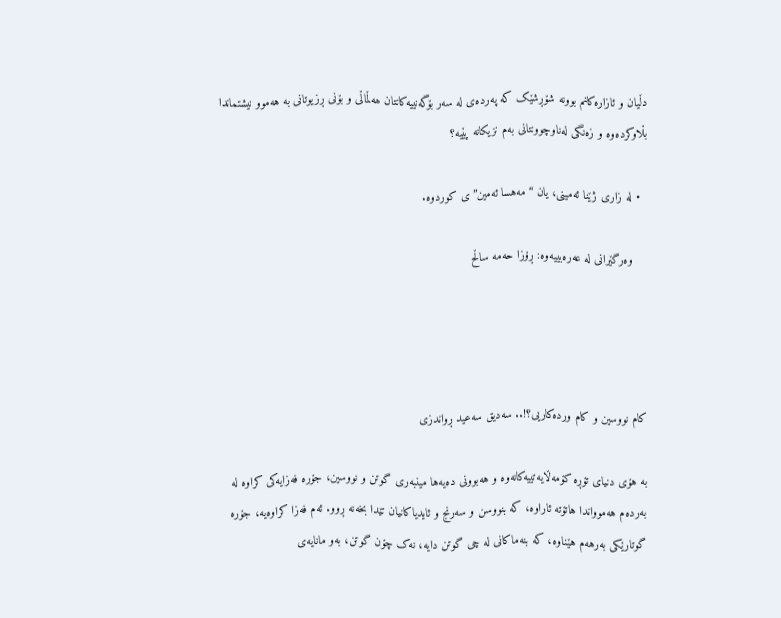دڵیان و ئازارەکانم بوونە شۆڕشێک کە پە‌ردە‌ی لە سە‌ر بۆگەنییە‌كانتان ھە‌ڵماڵی و بۆنی ڕزیوتانی بە هەموو نیشتماندا بڵاوکردەوە و زە‌نگی لە‌ناوچوونتانی بەم نزیکانە پێیە؟

  • لە‌ زاری ژێنا ئە‌مینی، یان “مەهسا ئەمین”ی کوردوە‌.

    وەرگێرانی لە عەرەبییەوە: ڕۆزا حەمە ساڵح




کام نووسین و کام وردەکاریی؟!.. سەدیق سەعید ڕواندزی

بە هۆی دنیای تۆڕە کۆمەڵایەتییەکانەوە و هەبوونی دەیەها مینبەری گوتن و نووسین، جۆرە فەزایەکی کراوە لە بەردەم هەموواندا هاتۆتە ئاراوە، کە بنووسن و سەرنج و ئایدیاکانیان تێدا بخەنە ڕوو. ئەم فەزا کراوەیە، جۆرە گوتارێکی بەرهەم هێناوە، کە بنەماکانی لە چی گوتن دایە، نەک چۆن گوتن، بەو مانایەی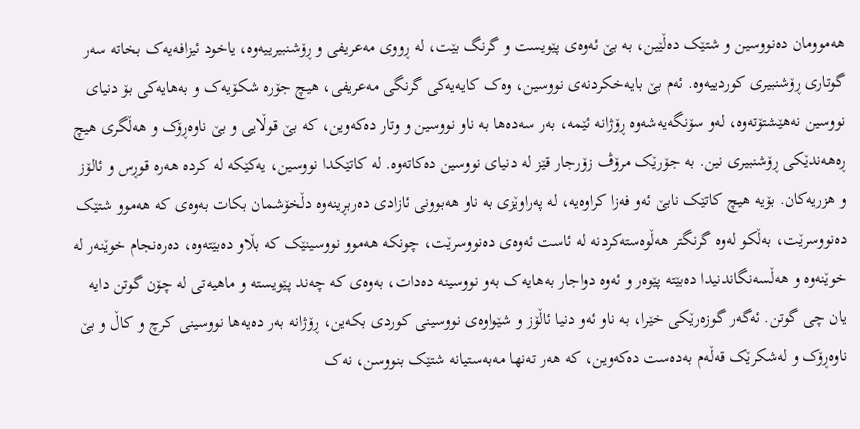هەموومان دەنووسین و شتێک دەڵێین، بە بێ ئەوەی پێویست و گرنگ بێت، لە ڕووی مەعریفی و ڕۆشنبیرییەوە، یاخود ئیزافەیەک بخاتە سەر گوتاری ڕۆشنبیری کوردییەوە. ئەم بێ بایەخکردنەی نووسین، وەک کایەیەکی گرنگی مەعریفی، هیچ جۆرە شکۆیەک و بەهایەکی بۆ دنیای نووسین نەهێشتۆتەوە، لەو سۆنگەیەشەوە ڕۆژانە ئێمە، بەر سەدەها بە ناو نووسین و وتار دەکەوین، کە بێ قوڵایی و بێ ناوەڕۆک و هەڵگری هیچ ڕەهەندێکی ڕۆشنبیری نین. بە جۆرێک مرۆڤ زۆرجار قێز لە دنیای نووسین دەکاتەوە. لە کاتێکدا نووسین، یەکێکە لە کردە هەرە قوڕس و ئالۆز و هزریەکان. بۆیە هیچ کاتێک نابێ ئەو فەزا کراوەیە، لە پەراوێزی بە ناو هەبوونی ئازادی دەربڕینەوە دڵخۆشمان بکات بەوەی کە هەموو شتێک دەنووسرێت، بەڵکو لەوە گرنگتر هەڵوەستەکردنە لە ئاست ئەوەی دەنووسرێت، چونکە هەموو نووسینێک کە بڵاو دەبێتەوە، دەرەنجام خوێنەر لە خوێنەوە و هەڵسەنگاندنیدا دەبێتە پێوەر و ئەوە دواجار بەهایەک بەو نووسینە دەدات، بەوەی کە چەند پێویستە و ماهیەتی لە چۆن گوتن دایە یان چی گوتن. ئەگەر گوزەرێکی خێرا، بە ناو ئەو دنیا ئاڵۆز و شێواوەی نووسینی کوردی بکەین، ڕۆژانە بەر دەیەها نووسینی کرچ و کاڵ و بێ ناوەڕۆک و لەشکرێک قەڵەم بەدەست دەکەوین، کە هەر تەنها مەبەستیانە شتێک بنووسن، نەک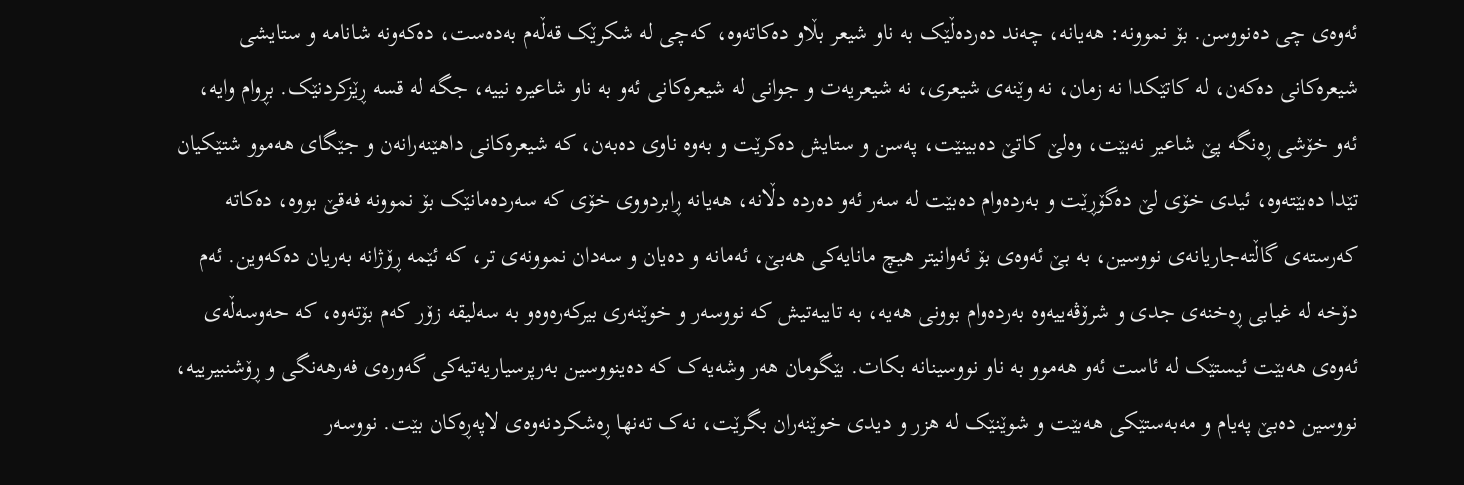ئەوەی چی دەنووسن. بۆ نموونە: هەیانە، چەند دەردەڵێک بە ناو شیعر بڵاو دەکاتەوە، کەچی لە شکرێک قەڵەم بەدەست، دەکەونە شانامە و ستایشی شیعرەکانی دەکەن، لە کاتێکدا نە زمان، نە وێنەی شیعری، نە شیعریەت و جوانی لە شیعرەکانی ئەو بە ناو شاعیرە نییە، جگە لە قسە ڕێزکردنێک. بڕوام وایە، ئەو خۆشی ڕەنگە پێ شاعیر نەبێت، وەلێ کاتێ دەبینێت، پەسن و ستایش دەکرێت و بەوە ناوی دەبەن، کە شیعرەکانی داهێنەرانەن و جێگای هەموو شتێکیان تێدا دەبێتەوە، ئیدی خۆی لێ دەگۆڕێت و بەردەوام دەبێت لە سەر ئەو دەردە دڵانە، هەیانە ڕابردووی خۆی کە سەردەمانێک بۆ نموونە فەقێ بووە، دەکاتە کەرستەی گاڵتەجاریانەی نووسین، بە بێ ئەوەی بۆ ئەوانیتر هیچ مانایەکی هەبێ، ئەمانە و دەیان و سەدان نموونەی تر، کە ئێمە ڕۆژانە بەریان دەکەوین. ئەم دۆخە لە غیابی ڕەخنەی جدی و شرۆڤەییەوە بەردەوام بوونی هەیە، بە تایبەتیش کە نووسەر و خوێنەری بیرکەرەوەو بە سەلیقە زۆر کەم بۆتەوە، کە حەوسەڵەی ئەوەی هەبێت ئیستێک لە ئاست ئەو هەموو بە ناو نووسینانە بکات. بێگومان هەر وشەیەک کە دەینووسین بەرپرسیاریەتیەکی گەورەی فەرهەنگی و ڕۆشنبیرییە، نووسین دەبێ پەیام و مەبەستێکی هەبێت و شوێنێک لە هزر و دیدی خوێنەران بگرێت، نەک تەنها ڕەشکردنەوەی لاپەڕەکان بێت. نووسەر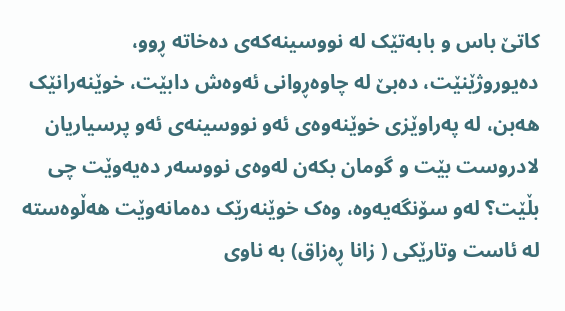کاتێ باس و بابەتێک لە نووسینەکەی دەخاتە ڕوو، دەیوروژێنێت، دەبێ لە چاوەڕوانی ئەوەش دابێت، خوێنەرانێک هەبن، لە پەراوێزی خوێنەوەی ئەو نووسینەی ئەو پرسیاریان لادروست بێت و گومان بکەن لەوەی نووسەر دەیەوێت چی بڵێت؟ لەو سۆنگەیەوە، وەک خوێنەرێک دەمانەوێت هەڵوەستە لە ئاست وتارێکی ( زانا ڕەزاق) بە ناوی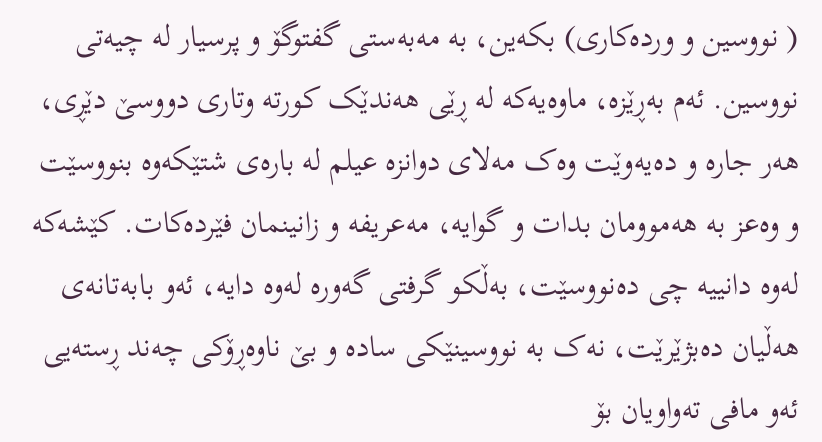( نووسین و وردەکاری) بکەین، بە مەبەستی گفتوگۆ و پرسیار لە چیەتی نووسین. ئەم بەڕێزە، ماوەیەکە لە ڕێی هەندێک کورتە وتاری دووسێ دێڕی، هەر جارە و دەیەوێت وەک مەلای دوانزە عیلم لە بارەی شتێکەوە بنووسێت و وەعز بە هەموومان بدات و گوایە، مەعریفە و زانینمان فێردەکات. کێشەکە لەوە دانییە چی دەنووسێت، بەڵکو گرفتی گەورە لەوە دایە، ئەو بابەتانەی هەڵیان دەبژێرێت، نەک بە نووسینێکی سادە و بێ ناوەڕۆکی چەند ڕستەیی ئەو مافی تەواویان بۆ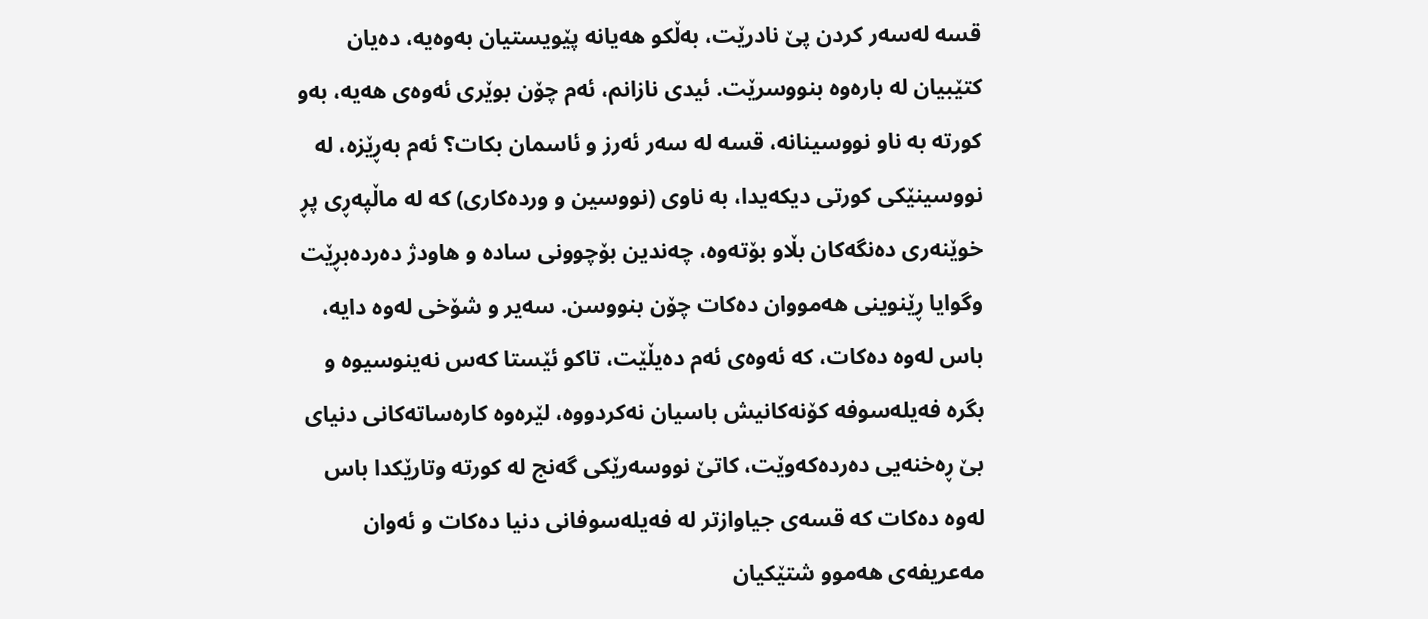قسە لەسەر کردن پێ نادرێت، بەڵکو هەیانە پێویستیان بەوەیە، دەیان کتێبیان لە بارەوە بنووسرێت. ئیدی نازانم، ئەم چۆن بوێری ئەوەی هەیە، بەو کورتە بە ناو نووسینانە، قسە لە سەر ئەرز و ئاسمان بکات؟ ئەم بەڕێزە، لە نووسینێکی کورتی دیکەیدا، بە ناوی (نووسین و وردەکاری) کە لە ماڵپەڕی پڕ خوێنەری دەنگەکان بڵاو بۆتەوە، چەندین بۆچوونی سادە و هاودژ دەردەبڕێت وگوایا ڕێنوینی هەمووان دەکات چۆن بنووسن. سەیر و شۆخی لەوە دایە، باس لەوە دەکات، کە ئەوەی ئەم دەیڵێت، تاکو ئێستا کەس نەینوسیوە و بگرە فەیلەسوفە کۆنەکانیش باسیان نەکردووە، لێرەوە کارەساتەکانی دنیای بێ ڕەخنەیی دەردەکەوێت، کاتێ نووسەرێکی گەنج لە کورتە وتارێکدا باس لەوە دەکات کە قسەی جیاوازتر لە فەیلەسوفانی دنیا دەکات و ئەوان مەعریفەی هەموو شتێکیان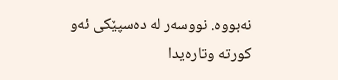نەبووە. نووسەر لە دەسپێکی ئەو کورتە وتارەیدا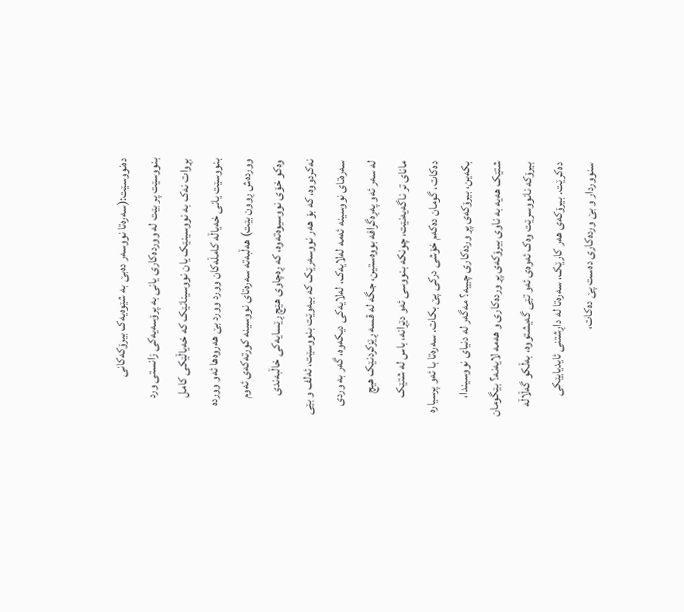دەنووسێت:(سەرەتا نووسەر دەبێ بە شێوەیەک بیرۆکەکانی بنووسێت پر بێت لە ووردەکاری یانی بە پرۆسەیەکی زانستی ورد بڕوات نەک بە نووسینێک یان نووسینانێک کە خەیاڵێکی کامل بنووسێت یانی خەیاڵە کامڵەکان وورد وورد بێ هەروەها ئەو ووردە ووردەش ڕوون بێت) هەڵبەتە سەرەتای نووسینە کورتەکەی ئەوم وەکو خۆی نووسیوەتەوە، کە ڕەچاوی هێچ ڕێسایەکی خاڵبەندی نەکردووە، کە بۆ هەر نووسەرێک کە بیەوێت بنووسێت، ئەلف و بێی سەرەتای نووسینە ئەمە لەلایەک، لەلایەکی دیکەوە، گەر بە وردی لە سەر ئەو پەڕەگرافە بووەستین، جگە لە قسە ڕێزکردنێک هیچ مانای تر ناگەیەنێت، چونکە بنووسی ئەو دێڕانە، باس لە شتێک دەکات، گومان دەکەم خۆشی درکی پێ بکات. سەرەتا با ئەو پرسیارە بکەین، بیرۆکەی پڕ وردەکاری چییە؟ مەگەر لە دنیای نووسیندا، شتێک هەیە بە ناوی بیرۆکەی پڕ وردەکاری و هەمە لایەنە؟ بێگومان بیرۆکە نانووسرێت وەک ئەوەی ئەو تێی گەیشتووە، بەڵکو گەڵاڵە دەکرێت. بیرۆکەی هەر کارێک، سەرەتا لە داڕشتنی ئایدیایێکی سنووردار و بێ وردەکاری دەست پێ دەکات،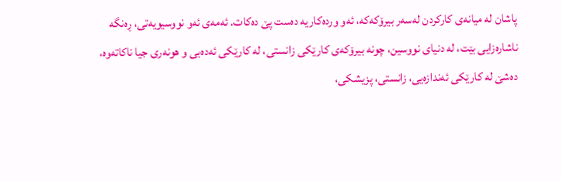پاشان لە میانەی کارکردن لەسەر بیرۆکەکە، ئەو وردەکاریە دەست پێ دەکات. ئەمەی ئەو نووسیویەتی، ڕەنگە ناشارەزایی بێت، لە دنیای نووسین، چونە بیرۆکەی کارێکی زانستی، لە کارێکی ئەدەبی و هونەری جیا ناکاتەوە، دەشێ لە کارێکی ئەندازەیی، زانستی، پزیشکی،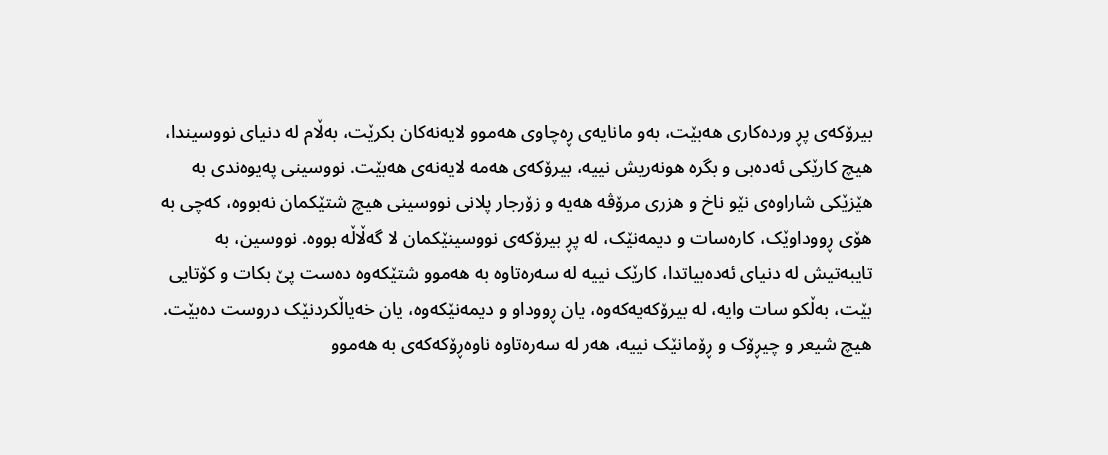بیرۆکەی پڕ وردەکاری هەبێت، بەو مانایەی ڕەچاوی هەموو لایەنەکان بکرێت، بەڵام لە دنیای نووسیندا، هیچ کارێکی ئەدەبی و بگرە هونەریش نییە، بیرۆکەی هەمە لایەنەی هەبێت. نووسینی پەیوەندی بە هێزێکی شاراوەی نێو ناخ و هزری مرۆڤە هەیە و زۆرجار پلانی نووسینی هیچ شتێکمان نەبووە، کەچی بە هۆی ڕووداوێک، کارەسات و دیمەنێک، لە پڕ بیرۆکەی نووسینێکمان لا گەڵاڵە بووە. نووسین، بە تایبەتیش لە دنیای ئەدەبیاتدا، کارێک نییە لە سەرەتاوە بە هەموو شتێکەوە دەست پێ بکات و کۆتایی بێت، بەڵکو سات وایە، لە بیرۆکەیەکەوە، یان ڕووداو و دیمەنێکەوە، یان خەیاڵکردنێک دروست دەبێت. هیچ شیعر و چیڕۆک و ڕۆمانێک نییە، هەر لە سەرەتاوە ناوەڕۆکەکەی بە هەموو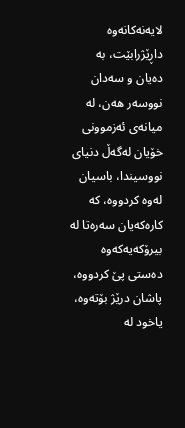لایەنەکانەوە داڕێژرابێت، بە دەیان و سەدان نووسەر هەن، لە میانەی ئەزموونی خۆیان لەگەڵ دنیای نووسیندا، باسیان لەوە کردووە، کە کارەکەیان سەرەتا لە بیرۆکەیەکەوە دەستی پێ کردووە، پاشان درێژ بۆتەوە، یاخود لە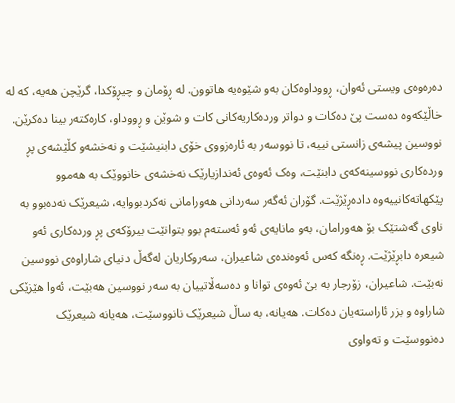دەرەوەی ویستی ئەوان، ڕووداوەکان بەو شێوەیە هاتوون. لە ڕۆمان و چیڕۆکدا، گرێچن هەیە، کە لە خاڵێکەوە دەست پێ دەکات و دواتر وردەکاریەکانی کات و شوێن و ڕووداو، کارەکتەر بینا دەکرێن. نووسین پیشەی زانستی نییە، تا نووسەر بە ئارەزووی خۆی دابنیشێت و نەخشەو کڵێشەی پڕ وردەکاری نووسینەکەی دابنێت، وەک ئەوەی ئەندازیارێک نەخشەی خانووێک بە هەموو پێکهاتەکانییەوە دادەڕێژێت. گۆران ئەگەر سەردانی هەورامانی نەکردبووایە، شیعرێک نەدەبوو بە ناوی گەشتێک بۆ هەورامان، بەو مانایەی ئەو ئەستەم بوو بتوانێت بیرۆکەی پڕ وردەکاری ئەو شیعرە دابڕێژێت. ڕەنگە کەس ئەوەندەی شاعیران، سەروکاریان لەگەڵ دنیای شاراوەی نووسین نەبێت. شاعیران، زۆرجار بە بێ ئەوەی توانا و دەسەڵاتییان بە سەر نووسین هەبێت، ئەوا هێزێکی شاراوە و بزر ئاراستەیان دەکات. هەیانە، بە ساڵ شیعرێک نانووسێت، هەیانە شیعرێک دەنووسێت و تەواوی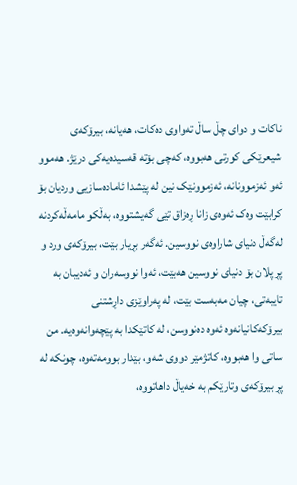ناکات و دوای چڵ ساڵ تەواوی دەکات، هەیانە، بیرۆکەی شیعرێکی کورتی هەبووە، کەچی بۆتە قەسیدەیەکی درێژ. هەموو ئەو ئەزموونانە، ئەزموونێک نین لە پێشدا ئامادەسازیی وردیان بۆ کرابێت وەک ئەوەی زانا ڕەزاق تێی گەیشتووە، بەڵکو مامەڵەکردنە لەگەڵ دنیای شاراوەی نووسین. ئەگەر بڕیار بێت، بیرۆکەی ورد و پڕ پلان بۆ دنیای نووسین هەبێت، ئەوا نووسەران و ئەدیبان بە تایبەتی، چیان مەبەست بێت، لە پەراوێزی داڕشتنی بیرۆکەکانیانەوە ئەوە دەنووسن، لە کاتێکدا بە پێچەوانەوەیە. من ساتی وا هەبووە، کاتژمێر دووی شەو، بێدار بوومەتەوە، چونکە لە پڕ بیرۆکەی وتارێکم بە خەیاڵ داهاتووە،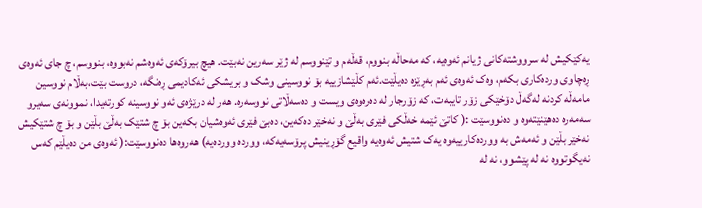یەکێکیش لە سرووشتەکانی ژیانم ئەوەیە، کە مەحاڵە بنووم، قەڵەم و تێنووسم لە ژێر سەرین نەبێت. هیچ بیرۆکەی ئەوەشم نەبووە، بنووسم، چ جای ئەوەی ڕەچاوی وردەکاری بکەم، وەک ئەوەی ئەم بەڕێزە دەیڵێت.ئەم کڵێشازییە بۆ نووسینی وشک و بریشکی ئەکادیمی ڕەنگە، دروست بێت،بەڵام نووسین مامەڵە کردنە لەگەڵ دۆخێکی زۆر تایبەت، کە زۆرجار لە دەرەوەی ویست و دەسەڵاتی نووسەرە. هەر لە درێژەی ئەو نووسینە کورتەیدا، نموونەی سەیرو سەمەرە دەهێنێتەوە و دەنووسێت :( کاتێ ئێمە خەڵکی فێری بەڵێ و نەخێر دەکەین، دەبێ فێری ئەوەشیان بکەین بۆ چ شتێک بەڵێ بڵێن و بۆ چ شتێکیش نەخێر بڵێن و ئەمەش بە ووردەکارییەوە یەک شتیش ئەوەیە واقیع گۆڕینیش پرۆسەیەکە، ووردە ووردەیە) هەروەها دەنووسێت:( ئەوەی من دەیڵێم کەس نەیگوتووە نە لە پێشوو، نە لە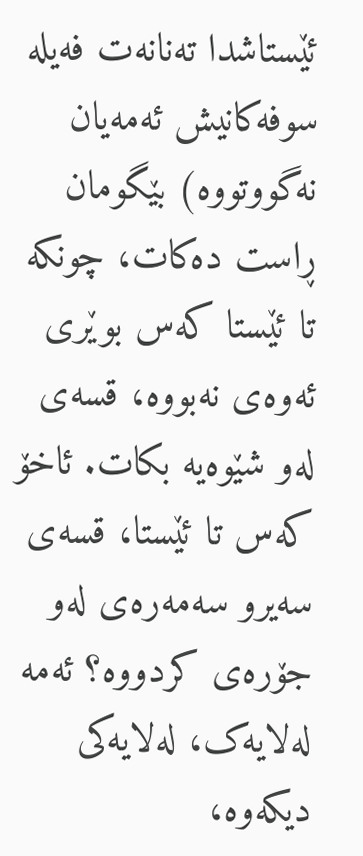ئێستاشدا تەنانەت فەیلە سوفەکانیش ئەمەیان نەگووتووە) بێگومان ڕاست دەکات، چونکە تا ئێستا کەس بوێری ئەوەی نەبووە، قسەی لەو شێوەیە بکات. ئاخۆ کەس تا ئێستا، قسەی سەیرو سەمەرەی لەو جۆرەی کردووە؟ ئەمە لەلایەک، لەلایەکی دیکەوە،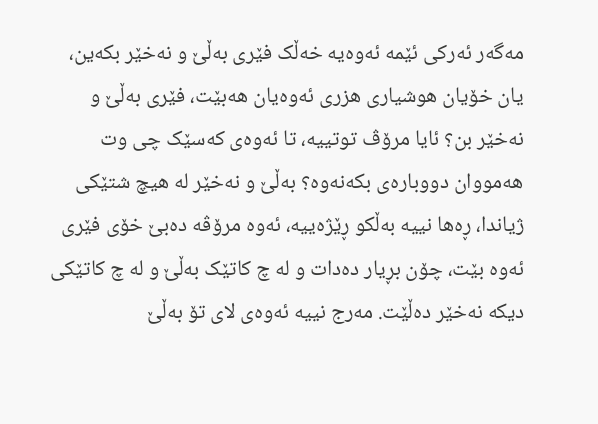مەگەر ئەرکی ئێمە ئەوەیە خەڵک فێری بەڵێ و نەخێر بکەین، یان خۆیان هوشیاری هزری ئەوەیان هەبێت، فێری بەڵێ و نەخێر بن؟ ئایا مرۆڤ توتییە، تا ئەوەی کەسێک چی وت هەمووان دووبارەی بکەنەوە؟ بەڵێ و نەخێر لە هیچ شتێکی ژیاندا، ڕەها نییە بەڵکو ڕێژەییە، ئەوە مرۆڤە دەبێ خۆی فێری ئەوە بێت، چۆن بڕیار دەدات و لە چ کاتێک بەڵێ و لە چ کاتێکی دیکە نەخێر دەڵێت. مەرج نییە ئەوەی لای تۆ بەڵێ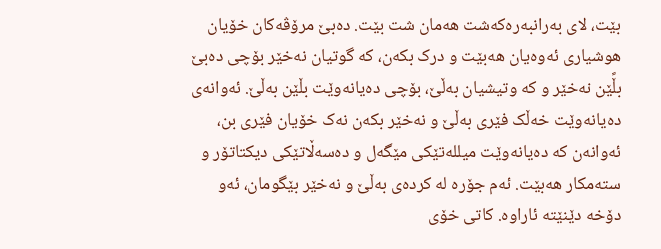بێت، لای بەرانبەرەکەشت هەمان شت بێت. دەبێ مرۆڤەکان خۆیان هوشیاری ئەوەیان هەبێت و درک بکەن، کە گوتیان نەخێر بۆچی دەبێ بڵًێن نەخێر و کە وتیشیان بەڵێ، بۆچی دەیانەوێت بڵێن بەڵێ. ئەوانەی دەیانەوێت خەڵک فێری بەڵێ و نەخێر بکەن نەک خۆیان فێری بن، ئەوانەن کە دەیانەوێت میللەتێکی مێگەل و دەسەڵاتێکی دیکتاتۆر و ستەمکار هەبێت. ئەم جۆرە لە کردەی بەڵێ و نەخێر بێگومان، ئەو دۆخە دێنێتە ئاراوە. کاتی خۆی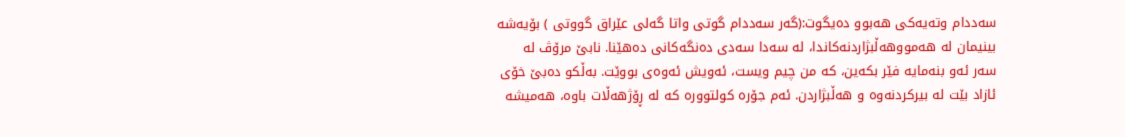سەددام وتەیەکی هەبوو دەیگوت:(گەر سەددام گوتی واتا گەلی عێراق گووتی ) بۆیەشە بینیمان لە هەمووهەڵبژاردنەکاندا، لە سەدا سەدی دەنگەکانی دەهێنا. نابێ مرۆڤ لە سەر ئەو بنەمایە فێر بکەین، کە من چیم ویست، ئەویش ئەوەی بووێت. بەڵکو دەبێ خۆی ئازاد بێت لە بیرکردنەوە و هەڵبژاردن. ئەم جۆرە کولتوورە کە لە ڕۆژهەڵات باوە، هەمیشە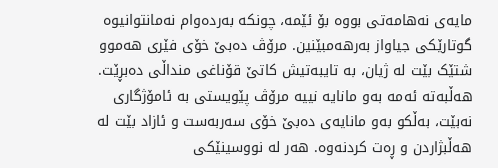مایەی نەهامەتی بووە بۆ ئێمە، چونکە بەردەوام نەمانتوانیوە گوتارێکی جیاواز بەرهەمبێنین. مرۆڤ دەبێ خۆی فێری هەموو شتێک بێت لە ژیان، بە تایبەتیش کاتێ قۆناغی منداڵی دەبڕێت. هەڵبەتە ئەمە بەو مانایە نییە مرۆڤ پێویستی بە ئامۆژگاری نەبێت، بەڵکو بەو مانایەی دەبێ خۆی سەربەست و ئازاد بێت لە هەڵبژاردن و ڕەت کردنەوە. هەر لە نووسینێکی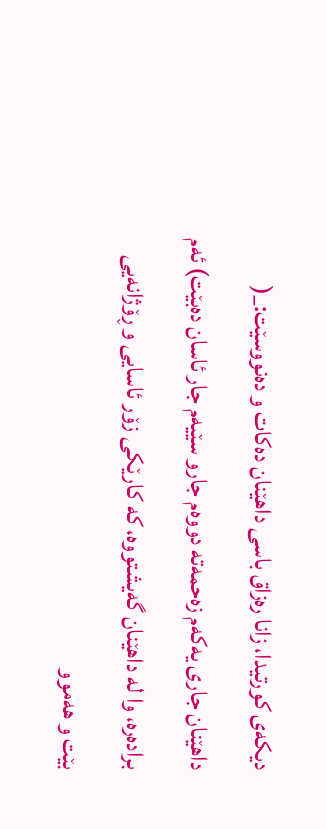دیکەی کورتیدا، زانا رەزاق باسی داهێنان دەکات و دەنووسێت:_( داهێنان جاری یەکەم زەحمەتە دووەم جارو سێیەم جار ئاسان دەبێت) ئەم برادەرە، وا لە داهێنان گەیشتووە، کە کارێکی زۆر ئاسایی و ڕۆژانەیی بێت و هەموو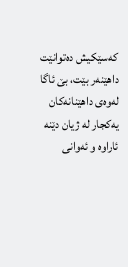کەسێکیش دەتوانێت داهێنەر بێت، بێ ئاگا لەوەی داهێنانەکان یەکجار لە ژیان دێنە ئاراوە و ئەوانی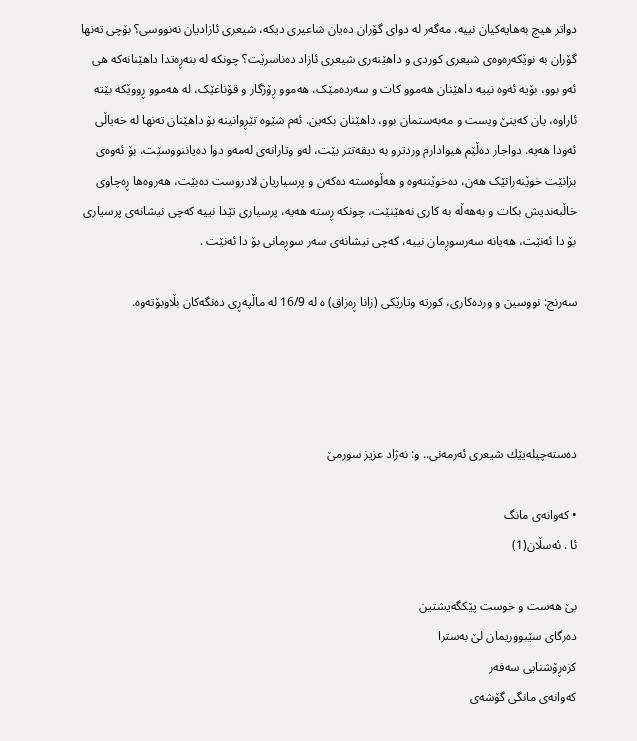دواتر هیچ بەهایەکیان نییە. مەگەر لە دوای گۆران دەیان شاعیری دیکە، شیعری ئازادیان نەنووسی؟ بۆچی تەنها گۆران بە نوێکەرەوەی شیعری کوردی و داهێنەری شیعری ئازاد دەناسرێت؟ چونکە لە بنەڕەتدا داهێنانەکە هی ئەو بوو، بۆیە ئەوە نییە داهێنان هەموو کات و سەردەمێک، هەموو ڕۆژگار و قۆناغێک، لە هەموو ڕووێکە بێتە ئاراوە، یان کەینێ ویست و مەبەستمان بوو، داهێنان بکەین. ئەم شێوە تێڕوانینە بۆ داهێنان تەنها لە خەیاڵی ئەودا هەیە. دواجار دەڵێم هیوادارم وردترو بە دیقەتتر بێت، لەو وتارانەی لەمەو دوا دەیاننووسێت، بۆ ئەوەی بزانێت خوێنەرانێک هەن، دەخوێننەوە و هەڵوەستە دەکەن و پرسیاریان لادروست دەبێت، هەروەها ڕەچاوی خاڵبەندیش بکات و بەهەڵە بە کاری نەهێنێت، چونکە ڕستە هەیە، پرسیاری تێدا نییە کەچی نیشانەی پرسیاری بۆ دا ئەنێت، هەیانە سەرسوڕمان نییە، کەچی نیشانەی سەر سوڕمانی بۆ دا ئەنێت .

سەرنج: نووسین و وردەکاری، کورتە وتارێکی (زانا ڕەزاق) ە لە 16/9 لە ماڵپەڕی دەنگەکان بڵاوبۆتەوە.




ده‌سته‌چیله‌یێك شیعری ئه‌رمه‌نی.. و: نه‌ژاد عزیز سورمێ

• كه‌وانه‌ی مانگ
ئا . ئه‌سڵان(1)

بێ هه‌ست و خوست پێكگه‌یشتین
ده‌رگای سێبووریمان لێ به‌سترا
كزه‌ڕۆشنایی سه‌فه‌ر
كه‌وانه‌ی مانگی گۆشه‌ی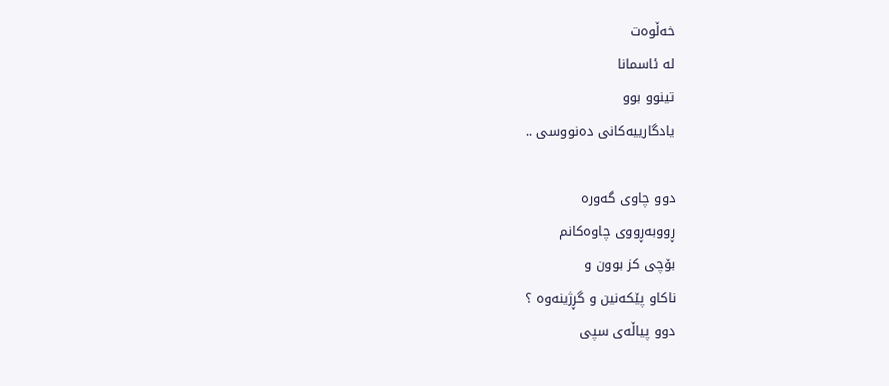خه‌ڵوه‌ت
له‌ ئاسمانا
تینوو بوو
یادگارییه‌كانی ده‌نووسی ..

دوو چاوی گه‌وره‌
ڕووبه‌ڕووی چاوه‌كانم
بۆچی كز بوون و
ناكاو پێكه‌نین و گڕژینه‌وه‌ ؟
دوو پیاڵه‌ی سپی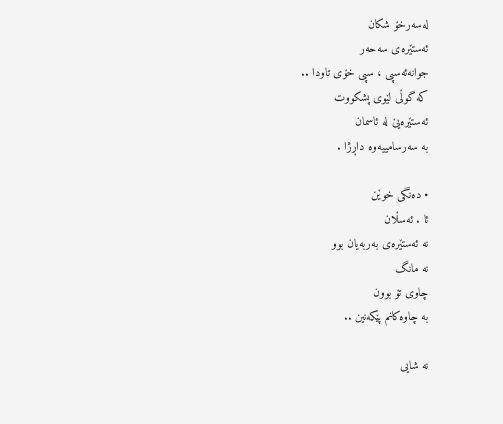له‌سه‌رخۆ شكان
ئه‌ستێره‌ی سه‌حه‌ر
جوانه‌ئه‌سپی ، سپی خۆی تاودا ..
كه‌ گوڵی لێوی پشكووت
ئه‌ستێره‌یێ له‌ ئاسمان
به‌ سه‌رسامییه‌وه‌ داڕژا .

• ده‌نگی خوێن
ئا . ئه‌سڵان
نه‌ ئه‌ستێره‌ی به‌ربه‌یان بوو
نه‌ مانگ
چاوی تۆ بوون
به‌ چاوه‌كانم پێكه‌نین ..

نه‌ شایی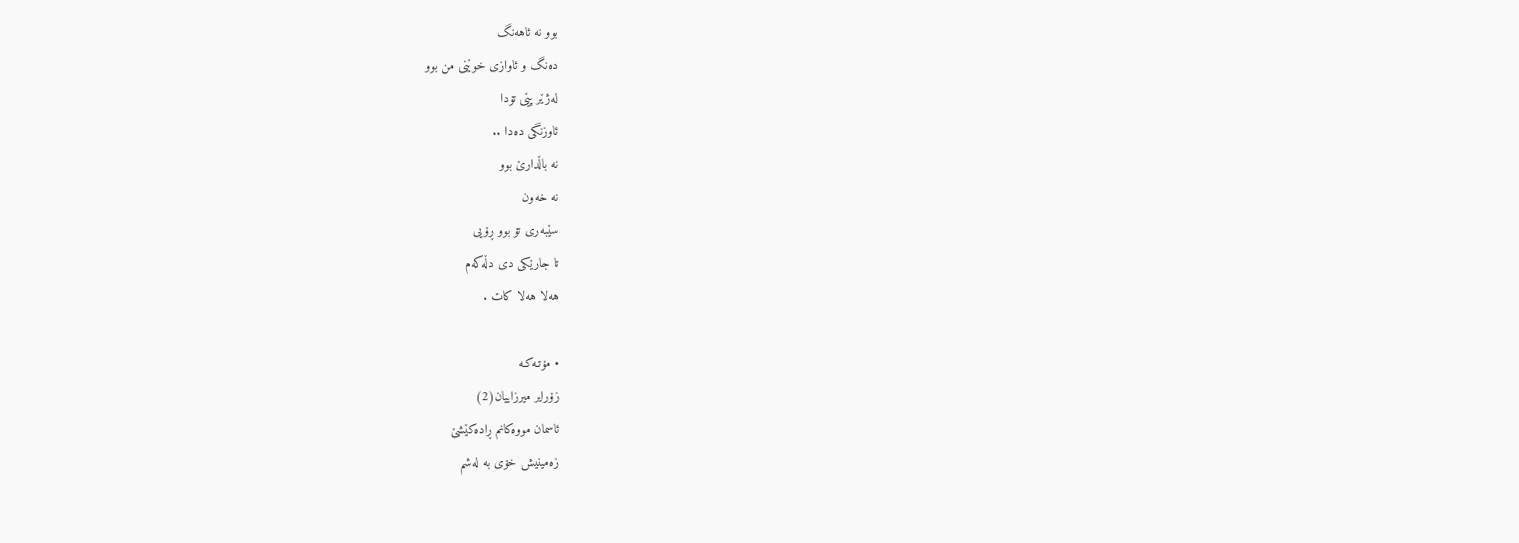بوو نه‌ ئاهه‌نگ
ده‌نگ و ئاوازی خوێنی من بوو
له‌ژێر پێی تۆدا
ئاوزنگی ده‌دا ..
نه‌ باڵدارێ بوو
نه‌ خه‌ون
سێبه‌ری تۆ بوو ڕۆیی
تا جارێكی دی دڵه‌كه‌م
هه‌لا هه‌لا كات .

• مۆتـه‌كـه‌
زۆرایر میرزاییان(2)
ئاسمان مووه‌كانم ڕاده‌كێشێ
زه‌مینیش خۆی به‌ له‌شم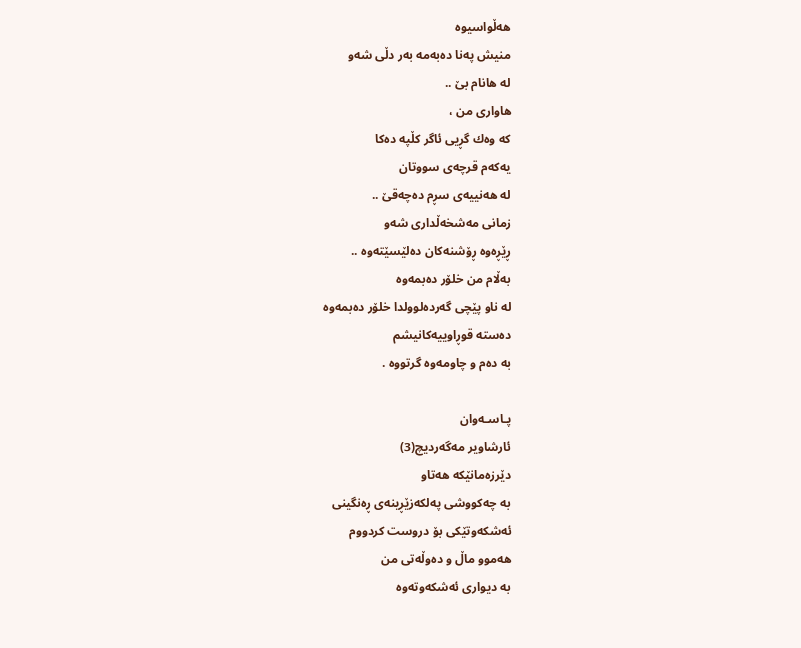هه‌ڵواسیوه‌
منیش په‌نا ده‌به‌مه‌ به‌ر دڵی شه‌و
له‌ هانام بێ ..
هاواری من ،
كه‌ وه‌ك گڕیی ئاگر كڵپه‌ ده‌كا
یه‌كه‌م قرچه‌ی سووتان
له‌ هه‌نییه‌ی سڕم ده‌چه‌قێ ..
زمانی مه‌شخه‌ڵداری شه‌و
ڕێڕه‌وه‌ ڕۆشنه‌كان ده‌لێسێته‌وه‌ ..
به‌ڵام من خلۆر ده‌بمه‌وه‌
له‌ ناو پێچی گه‌رده‌لوولدا خلۆر ده‌بمه‌وه‌
ده‌سته‌ قوڕاوییه‌كانیشم
به‌ ده‌م و چاومه‌وه‌ گرتووه‌ .

پـاسـه‌وان
ئارشاویر مه‌گه‌ردیچ(3)
دێرزه‌مانێكه‌ هه‌تاو
به‌ چه‌كووشی په‌لكه‌زێڕینه‌ی ڕه‌نگینی
ئه‌شكه‌وتێكی بۆ دروست كردووم
هه‌موو ماڵ و ده‌وڵه‌تی من
به‌ دیواری ئه‌شكه‌وته‌وه‌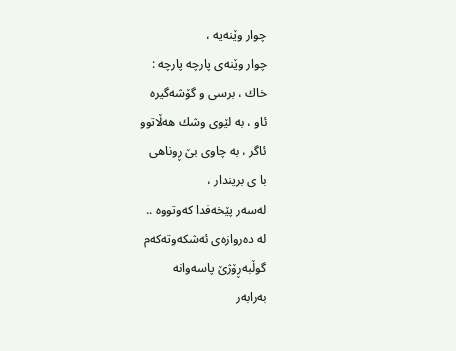چوار وێنه‌یه‌ ،
چوار وێنه‌ی پارچه‌ پارچه‌ :
خاك ، برسی و گۆشه‌گیره‌
ئاو ، به‌ لێوی وشك هه‌ڵاتوو
ئاگر ، به‌ چاوی بێ ڕوناهی
با ی بریندار ،
له‌سه‌ر پێخه‌فدا كه‌وتووه‌ ..
له‌ ده‌روازه‌ی ئه‌شكه‌وته‌كه‌م
گوڵبه‌ڕۆژێ پاسه‌وانه‌
به‌رابه‌ر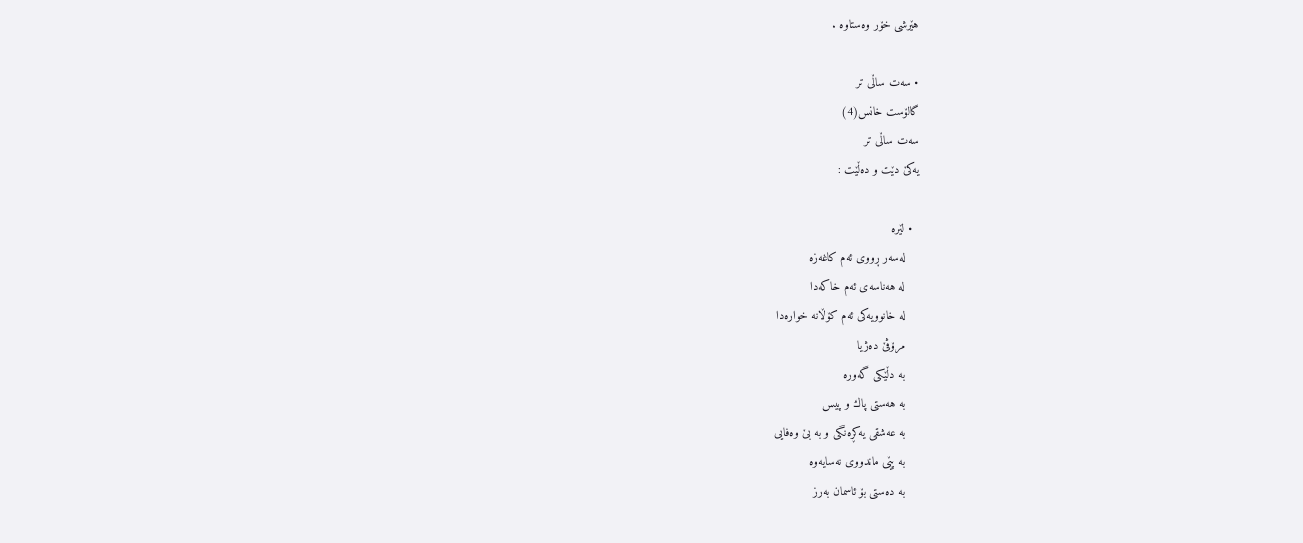هێرشی خۆر وه‌ستاوه‌ .

• سه‌ت ساڵی تر
گالۆست خانس(4)
سه‌ت ساڵی تر
یه‌كێ دێت و ده‌ڵێت :

  • لێره‌
    له‌سه‌ر ڕووی ئه‌م كاغه‌زه‌
    له‌ هه‌ناسه‌ی ئه‌م خاكه‌دا
    له‌ خانوویه‌كی ئه‌م كۆڵانه‌ خواره‌دا
    مرۆڤێ ده‌ژیا
    به‌ دڵێكی گه‌وره‌
    به‌ هه‌ستی پاك و پیس
    به‌ عه‌شقی یه‌كڕه‌نگی و به‌ بێ وه‌فایی
    به‌ پێی ماندووی نه‌سایه‌وه‌
    به‌ ده‌ستی بۆ ئاسمان به‌رز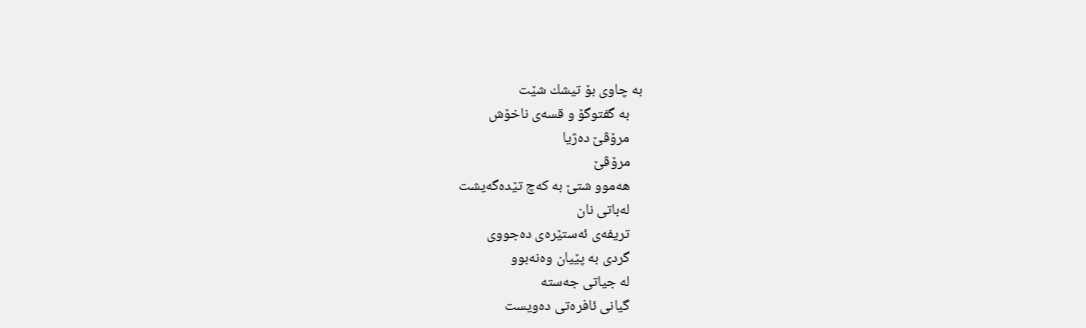به‌ چاوی بۆ تیشك شێت
    به‌ گفتوگۆ و قسه‌ی ناخۆش
    مرۆڤێ ده‌ژیا
    مرۆڤێ
    هه‌موو شتێ به‌ كه‌چ تێده‌گه‌یشت
    له‌باتی نان
    تریفه‌ی ئه‌ستێره‌ی ده‌جووی
    گردی به‌ پێیان وه‌نه‌بوو
    له‌ جیاتی جه‌سته‌
    گیانی ئافره‌تی ده‌ویست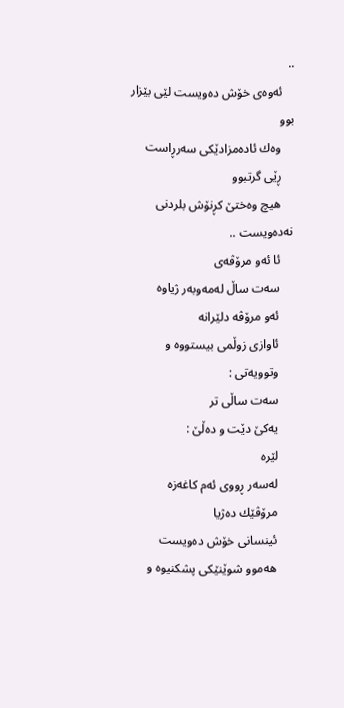..
    ئه‌وه‌ی خۆش ده‌ویست لێی بێزار بوو
    وه‌ك ئاده‌مزادێكی سه‌رڕاست
    ڕێی گرتبوو
    هیچ وه‌ختێ كڕنۆش بلردنی نه‌ده‌ویست ..
    ئا ئه‌و مرۆڤه‌ی
    سه‌ت ساڵ له‌مه‌وبه‌ر ژیاوه‌
    ئه‌و مرۆڤه‌ دلێرانه‌
    ئاوازی زوڵمی بیستووه‌ و
    وتوویه‌تی :
    سه‌ت ساڵی تر
    یه‌كێ دێت و ده‌ڵێ :
    لێره‌
    له‌سه‌ر ڕووی ئه‌م كاغه‌زه‌
    مرۆڤێك ده‌ژیا
    ئینسانی خۆش ده‌ویست
    هه‌موو شوێنێكی پشكنیوه‌ و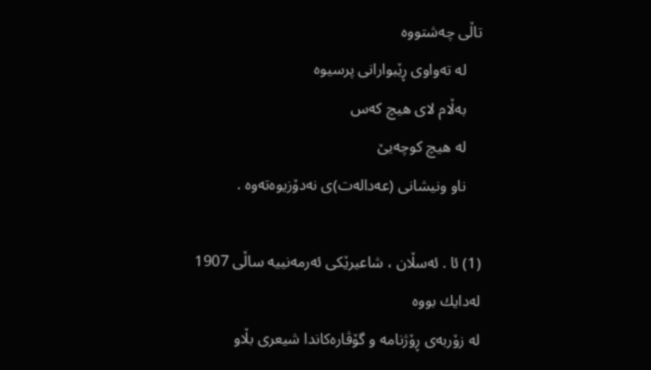تاڵی چه‌شتووه‌
    له‌ ته‌واوی ڕێبوارانی پرسیوه‌
    به‌ڵام لای هیچ كه‌س
    له‌ هیچ كوچه‌یێ
    ناو ونیشانی (عه‌داله‌ت)ی نه‌دۆزیوه‌ته‌وه‌ .

(1) ئا . ئه‌سڵان ، شاعیرێكی ئه‌رمه‌نییه‌ ساڵی 1907 له‌دایك بووه‌
له‌ زۆربه‌ی ڕۆژنامه‌ و گۆڤاره‌كاندا شیعری بڵاو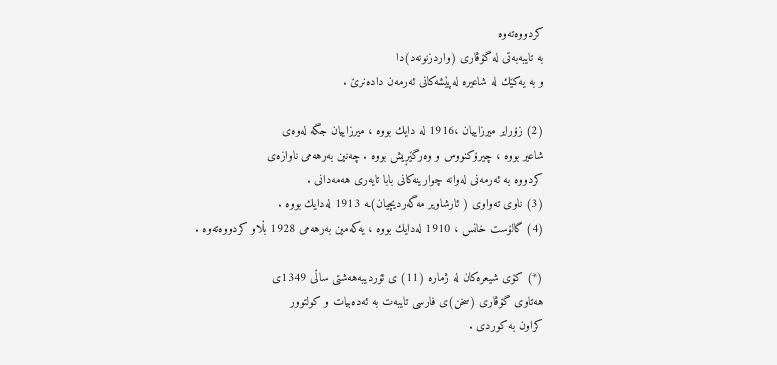كردووه‌ته‌وه‌
به‌ تایبه‌به‌تی له‌ گۆڤاری (واردزنونه‌د)دا
و به‌ یه‌كێك له‌ شاعیره‌ له‌پێشه‌كانی ئه‌رمه‌ن داده‌نرێ .

(2) زۆرایر میرزاییان ،1916 له‌ دایك بووه‌ ، میرزاییان جگه‌ له‌وه‌ی
شاعیر بووه‌ ، چیرۆكنووس و وه‌رگێڕیش بووه‌ . چه‌نین به‌رهه‌می ناوازه‌ی
كردووه‌ به‌ ئه‌رمه‌نی له‌وانه‌ چوارینه‌كانی بابا تایه‌ری هه‌مه‌دانی .
(3) ناوی ته‌واوی ( ئارشاویر مه‌گه‌ردیچیان)ـه‌ 1913 له‌دایك بووه‌ .
(4) گالۆست خانس ، 1910 له‌دایك بووه‌ ، یه‌كه‌مین به‌رهه‌می 1928 بڵاو كردووه‌ته‌وه‌ .

(*) كۆی شیعره‌كان له‌ ژماره‌ (11) ی ئۆردیبه‌هه‌شتی ساڵی 1349ی
هه‌تاوی گۆڤاری (سخن)ی فارسی تایبه‌ت به‌ ئه‌ده‌بیات و كولتوور
كراون به‌ كوردی .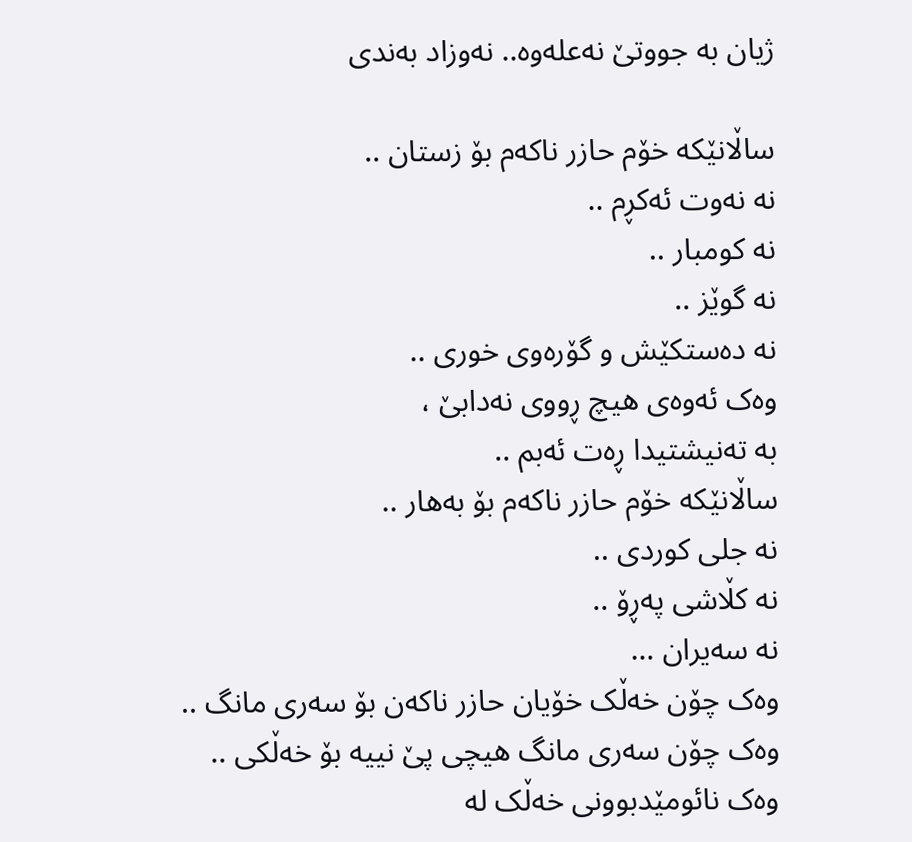ژیان بە جووتێ نەعلەوە.. نەوزاد بەندی

ساڵانێکە خۆم حازر ناکەم بۆ زستان ..
نە نەوت ئەکڕم ..
نە کومبار ..
نە گوێز‌ ..
نە دەستکێش و گۆرەوی خوری ..
وەک ئەوەی هیچ ڕووی نەدابێ ،
بە تەنیشتیدا ڕەت ئەبم ..
ساڵانێکە خۆم حازر ناکەم بۆ بەهار ..
نە جلی کوردی ..
نە کڵاشی پەڕۆ ..
نە سەیران …
وەک چۆن خەڵک خۆیان حازر ناکەن بۆ سەری مانگ ..
وەک چۆن سەری مانگ هیچی پێ نییە بۆ خەڵکی ..
وەک نائومێدبوونی خەڵک له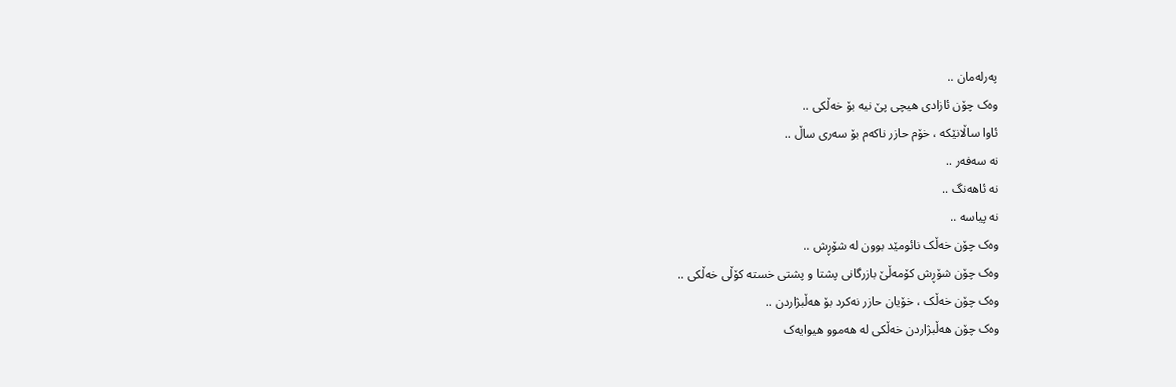پەرلەمان ..
وەک چۆن ئازادی هیچی پێ نیە بۆ خەڵکی ..
ئاوا ساڵانێکە ، خۆم حازر ناکەم بۆ سەری ساڵ ..
نە سەفەر ..
نە ئاهەنگ ..
نە پیاسە ..
وەک چۆن خەڵک نائومێد بوون لە شۆڕش ..
وەک چۆن شۆڕش کۆمەڵێ بازرگانی پشتا و پشتی خستە کۆڵی خەڵکی ..
وەک چۆن خەڵک ، خۆیان حازر نەکرد بۆ هەڵبژاردن ..
وەک چۆن هەڵبژاردن خەڵکی لە هەموو هیوایەک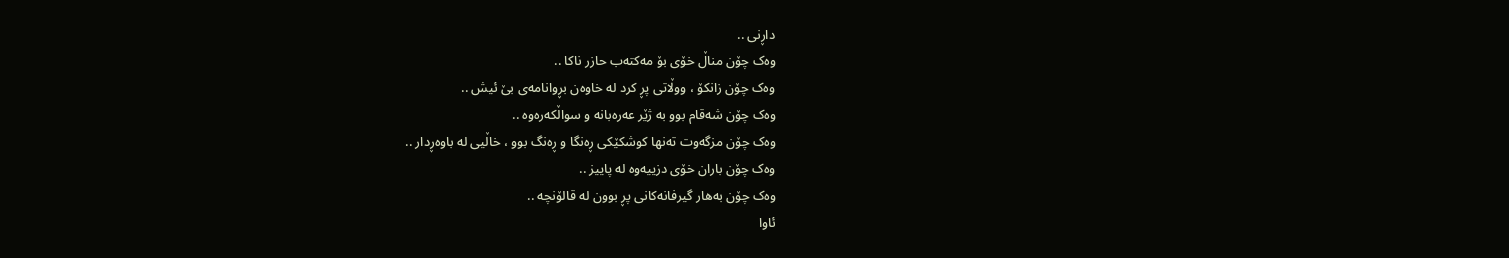داڕنی ..
وەک چۆن مناڵ خۆی بۆ مەکتەب حازر ناکا ..
وەک چۆن زانکۆ ، ووڵاتی پڕ کرد لە خاوەن بڕوانامەی بێ ئیش ..
وەک چۆن شەقام بوو بە ژێر عەرەبانە و سواڵکەرەوە ..
وەک چۆن مزگەوت تەنها کوشکێکی ڕەنگا و ڕەنگ بوو ، خاڵیی لە باوەڕدار ..
وەک چۆن باران خۆی دزییەوە لە پاییز ..
وەک چۆن بەهار گیرفانەکانی پڕ بوون لە قالۆنچە ..
ئاوا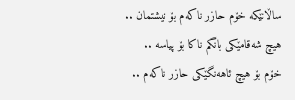ساڵانێکە خۆم حازر ناکەم بۆ نیشتمان ..
هیچ شەقامێکی بانگم ناکا بۆ پیاسە ..
خۆم بۆ هیچ ئاهەنگێکی حازر ناکەم ..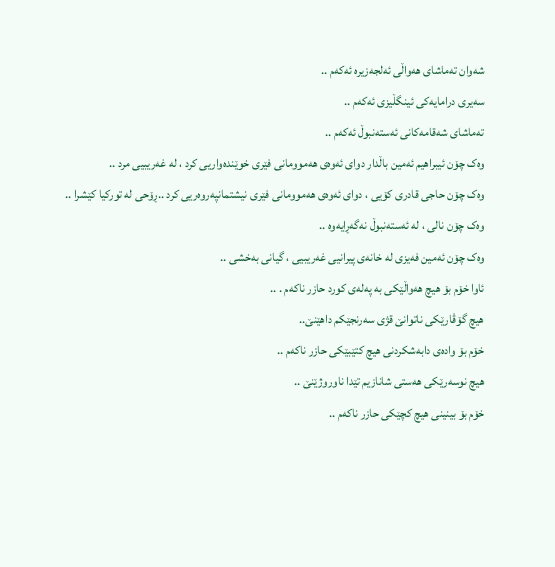شەوان تەماشای هەواڵی ئەلجەزیرە ئەکەم ..
سەیری درامایەکی ئینگڵیزی ئەکەم ..
تەماشای شەقامەکانی ئەستەنبوڵ ئەکەم ..
وەک چۆن ئیبراهیم ئەمین باڵدار دوای ئەوەی هەموومانی فێری خوێندەواریی کرد ، لە غەریبیی مرد ..
وەک چۆن حاجی قادری کۆیی ، دوای ئەوەی هەموومانی فێری نیشتمانپەروەریی کرد ..ڕۆحی لە تورکیا کێشرا ..
وەک چۆن نالی ، لە ئەستەنبوڵ نەگەڕایەوە ..
وەک چۆن ئەمین فەیزی لە خانەی پیرانیی غەریبیی ، گیانی بەخشی ..
ئاوا خۆم بۆ هیچ هەواڵێکی بە پەلەی کورد حازر ناکەم . ..
هیچ گۆڤارێکی ناتوانێ قژی سەرنجێکم داهێنێ..
خۆم بۆ وادەی دابەشکردنی هیچ کتێبێکی حازر ناکەم ..
هیچ نوسەرێکی هەستی شانازیم تێدا ناوروژێنێ ..
خۆم بۆ بینینی هیچ کچێکی حازر ناکەم ..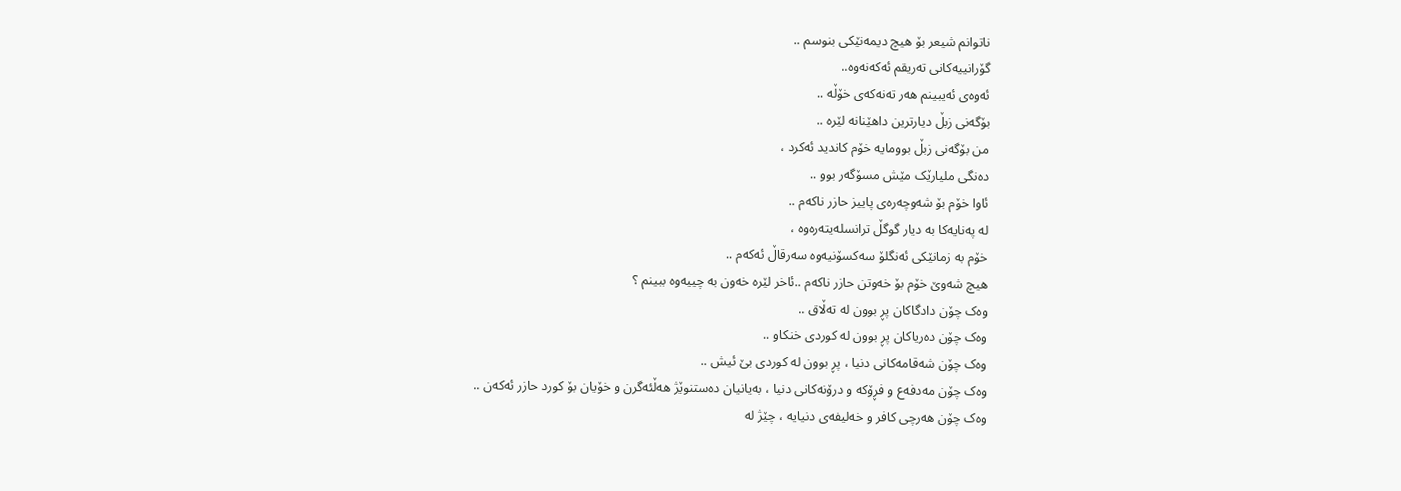ناتوانم شیعر بۆ هیچ دیمەنێکی بنوسم ..
گۆرانییەکانی تەریقم ئەکەنەوە..
ئەوەی ئەیبینم هەر تەنەکەی خۆڵە ..
بۆگەنی زبڵ دیارترین داهێنانە لێرە ..
من بۆگەنی زبڵ بوومایە خۆم کاندید ئەکرد ،
دەنگی ملیارێک مێش مسۆگەر بوو ..
ئاوا خۆم بۆ شەوچەرەی پاییز‌ حازر ناکەم ..
لە پەنایەکا بە دیار گوگڵ ترانسلەیتەرەوە ،
خۆم به زمانێکی ئەنگلۆ سەکسۆنیەوە سەرقاڵ ئەکەم ..
هیچ شەوێ خۆم بۆ خەوتن حازر ناکەم ..ئاخر لێرە خەون به چییەوە ببینم ؟
وەک چۆن دادگاکان پڕ بوون لە تەڵاق ..
وەک چۆن دەریاکان پڕ بوون لە کوردی خنکاو ..
وەک چۆن شەقامەکانی دنیا ، پڕ بوون لە کوردی بێ ئیش ..
وەک چۆن مەدفەع و فڕۆکە و درۆنەکانی دنیا ، بەیانیان دەستنوێژ هەڵئەگرن و خۆیان بۆ کورد حازر ئەکەن ..
وەک چۆن هەرچی کافر و خەلیفەی دنیایە ، چێژ لە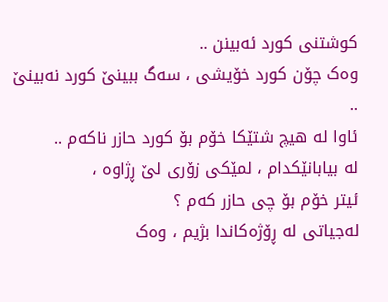کوشتنی کورد ئەبینن ..
وەک چۆن کورد خۆیشی ، سەگ ببینێ کورد نەبینێ ..
ئاوا لە هیچ شتێکا خۆم بۆ کورد حازر ناکەم ..
لە بیابانێکدام ، لمێکی زۆری لێ ڕژاوە ،
ئیتر خۆم بۆ چی حازر کەم ؟
لەجیاتی لە ڕۆژەکاندا بژیم ، وەک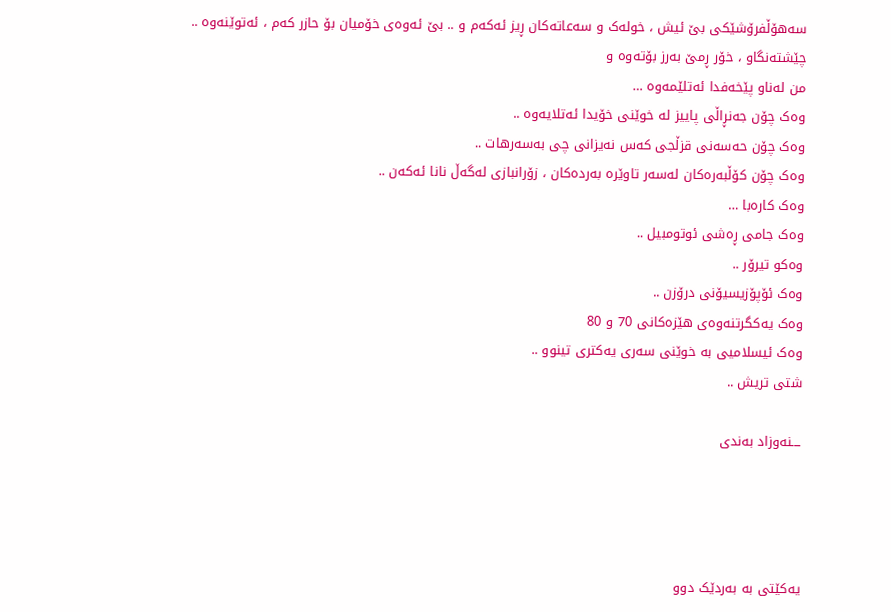سەهۆڵفرۆشێکی بێ ئیش ، خولەک و سەعاتەکان ڕیز ئەکەم و .. بێ ئەوەی خۆمیان بۆ حازر کەم ، ئەتوێنەوە ..
چێشتەنگاو ، خۆر ڕمێ بەرز بۆتەوە و
من لەناو پێخەفدا ئەتلێمەوە …
وەک چۆن جەنڕاڵی پاییز لە خوێنی خۆیدا ئەتلایەوە ..
وەک چۆن حەسەنی قزڵجی کەس نەیزانی چی بەسەرهات ..
وەک چۆن کۆڵبەرەکان لەسەر تاوێرە بەردەکان ، زۆرانبازی لەگەڵ نانا ئەکەن ..
وەک کارەبا …
وەک جامی ڕەشی ئوتومبیل ..
وەکو تیرۆر ..
وەک ئۆپۆزیسیۆنی درۆزن ..
وەک یەکگرتنەوەی هێزەکانی 70 و 80
وەک ئیسلامیی بە خوێنی سەری یەکتری تینوو ..
شتی تریش ..

ـــنەوزاد بەندی




یەکێتی بە بەردێک دوو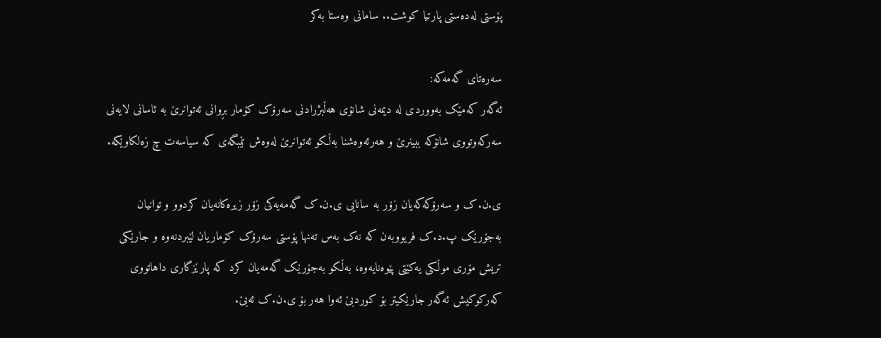پۆستی لەدەستی پارتیا کوشت.. سامانی وەستا بەکر

سەرەتای گەمەکە:
ئەگەر کەمێک بەووردی لە دیمەنی شانۆی هەڵبژرادنی سەرۆک کۆمار بڕوانی ئەتوانرێ بە ئاسانی لایەنی سەرکەوتووی شانۆکە ببینرێ و هەرئەوەشنا بەڵکو ئەتوانرێ لەوەش تێبگەی کە سیاسەت چ زەلکاوێکە.

ی.ن.ک و سەرۆکەکەیان زۆر بە سانایی ی.ن.ک گەمەیەکی زۆر زیرەکانەیان کردوو و توانیان بەجۆرێک پ.د.ک فریووبەن کە نەک بەس تەنها پۆستی سەرۆک کۆماریان لێبردنەوە و جارێکی تریش مۆری موڵکی یەکێتی پێوەنایەوە، بەڵکو بەجۆرێک گەمەیان کرد کە پارێزگاری داهاتووی کەرکوکیش ئەگەر جارێکیتر بۆ کوردبێ ئەوا هەر بۆ ی.ن.ک ئەبێ.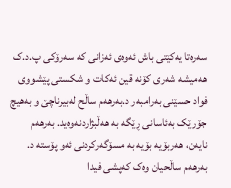سەرەتا یەکێتی باش ئەوەی ئەزانی کە سەرۆکی پ.د.ک هەمیشە شەری کۆنە قین ئەکات و شکستی پێشووی فواد حسێنی بەرامبەر د.بەرهەم ساڵح لەبیرناچێ و بەهیچ جۆرێک بەئاسانی ڕێگە بە هەڵبژاردنەوەید. بەرهەم نایەن، هەربۆیە بۆیە بە مسۆگەرکردنی ئەو پۆستە د. بەرهەم ساڵحیان وەک کەپشی فیدا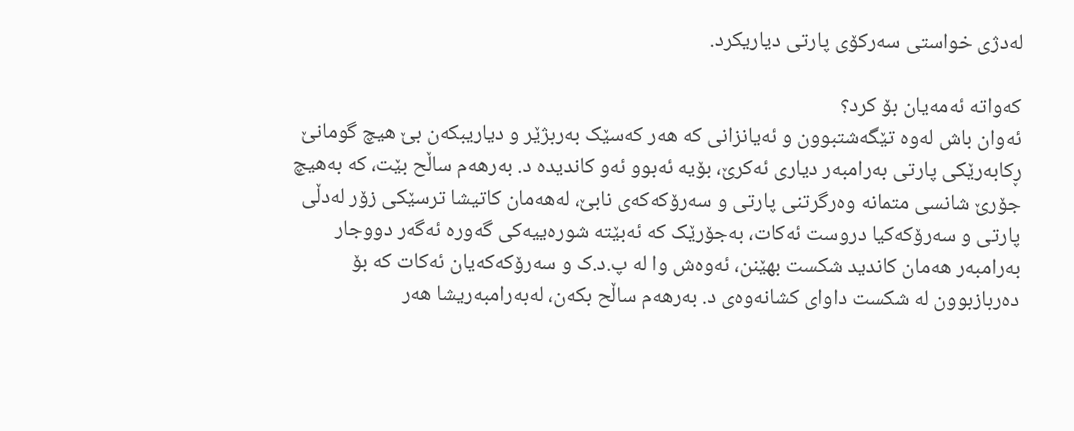لەدژی خواستی سەرکۆی پارتی دیاریکرد.

کەواتە ئەمەیان بۆ کرد؟
ئەوان باش لەوە تێگەشتبوون و ئەیانزانی کە هەر کەسێک بەربژێر و دیاریبکەن بێ هیچ گومانێ ڕکابەرێکی پارتی بەرامبەر دیاری ئەکرێ، بۆیە ئەبوو ئەو کاندیدە د. بەرهەم ساڵح بێت، کە بەهیچ جۆرێ شانسی متمانە وەرگرتنی پارتی و سەرۆکەکەی نابێ، لەهەمان کاتیشا ترسێکی زۆر لەدڵی پارتی و سەرۆکەکیا دروست ئەکات، بەجۆرێک کە ئەبێتە شورەییەکی گەورە ئەگەر دووجار بەرامبەر هەمان کاندید شکست بهێنن، ئەوەش وا لە پ.د.ک و سەرۆکەکەیان ئەکات کە بۆ دەربازبوون لە شکست داوای کشانەوەی د. بەرهەم ساڵح بکەن، لەبەرامبەریشا هەر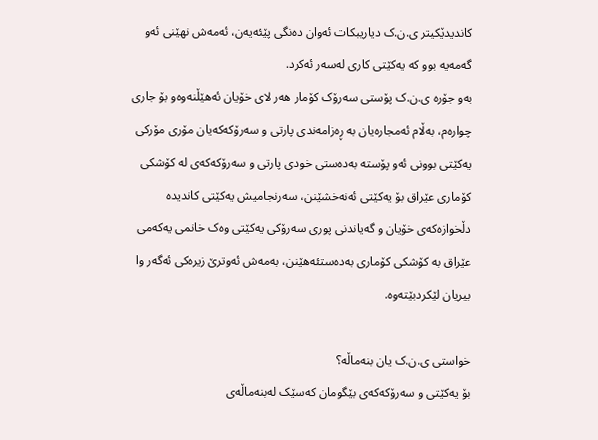کاندیدێکیتر ی.ن.ک دیاریبکات ئەوان دەنگی پێئەیەن، ئەمەش نهێنی ئەو گەمەیە بوو کە یەکێتی کاری لەسەر ئەکرد.
بەو جۆرە ی.ن.ک پۆستی سەرۆک کۆمار هەر لای خۆیان ئەهێڵنەوەو بۆ جاری چوارەم، بەڵام ئەمجارەیان بە ڕەزامەندی پارتی و سەرۆکەکەیان مۆری مۆرکی یەکێتی بوونی ئەو پۆستە بەدەستی خودی پارتی و سەرۆکەکەی لە کۆشکی کۆماری عێراق بۆ یەکێتی ئەنەخشێنن، سەرنجامیش یەکێتی کاندیدە دڵخوازەکەی خۆیان و گەیاندنی پوری سەرۆکی یەکێتی وەک خانمی یەکەمی عێراق بە کۆشکی کۆماری بەدەستئەهێنن، بەمەش ئەوترێ زیرەکی ئەگەر وا بیریان لێکردبێتەوە.

خواستی ی.ن.ک یان بنەماڵە؟
بۆ یەکێتی و سەرۆکەکەی بێگومان کەسێک لەبنەماڵەی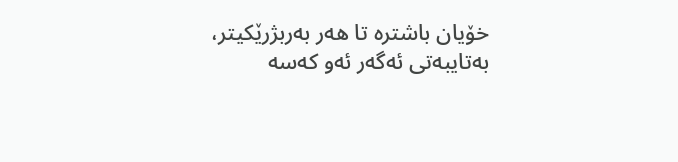خۆیان باشترە تا هەر بەربژرێکیتر، بەتایبەتی ئەگەر ئەو کەسە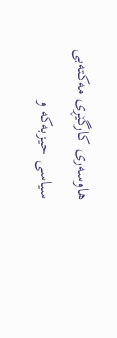هاوسەری کارگێڕی مەکتەبی سیاسی حیزبەکە و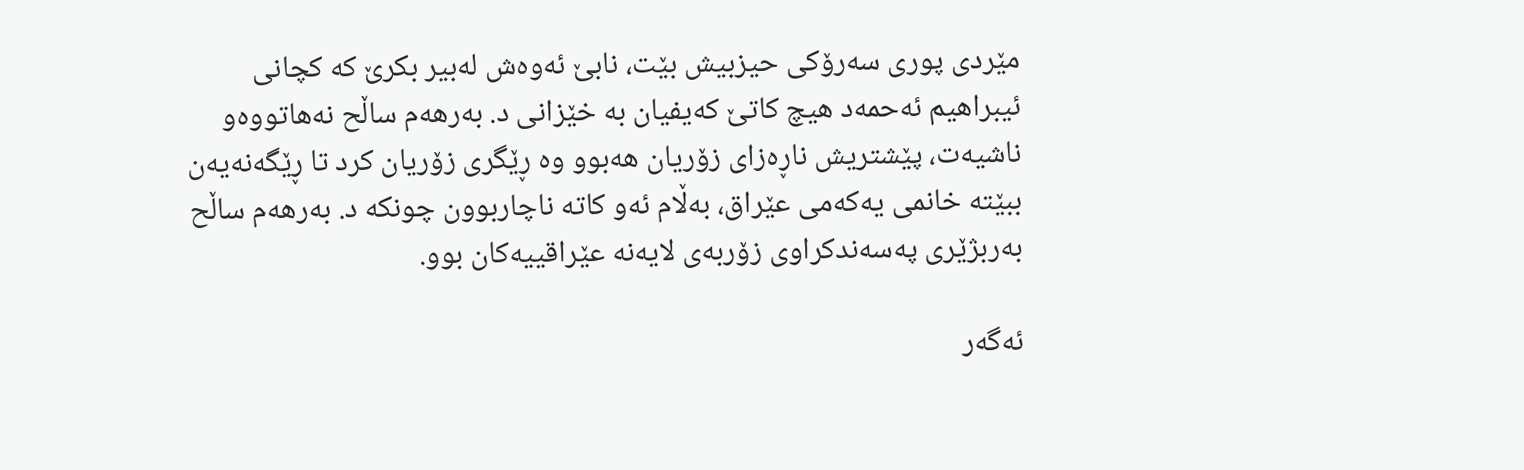مێردی پوری سەرۆکی حیزبیش بێت، نابێ ئەوەش لەبیر بکرێ کە کچانی ئیبراهیم ئەحمەد هیچ کاتێ کەیفیان بە خێزانی د. بەرهەم ساڵح نەهاتووەو ناشیەت، پێشتریش ناڕەزای زۆریان هەبوو وە ڕێگری زۆریان کرد تا ڕێگەنەیەن ببێتە خانمی یەکەمی عێراق، بەڵام ئەو کاتە ناچاربوون چونکە د. بەرهەم ساڵح بەربژێری پەسەندکراوی زۆربەی لایەنە عێراقییەکان بوو.

ئەگەر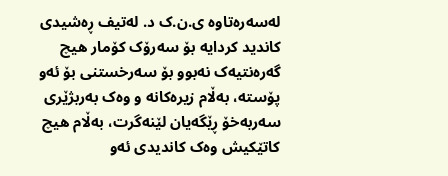لەسەرەتاوە ی.ن.ک د. لەتیف ڕەشیدی کاندید کردایە بۆ سەرۆک کۆمار هیچ گەرەنتیەک نەبوو بۆ سەرخستنی بۆ ئەو پۆستە، بەڵام زیرەکانە و وەک بەربژێری سەربەخۆ ڕێگەیان لێنەگرت، بەڵام هیچ کاتێکیش وەک کاندیدی ئەو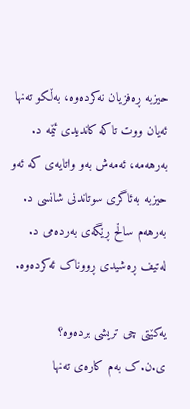حیزبە ڕەفزیان نەکردەوە، بەڵکو تەنها ئەیان ووت تاکە کاندیدی ئێمە د. بەرهەمە، ئەمەش بەو واتایەی کە ئەو حیزبە بەئاگری سوتاندنی شانسی د. بەرهەم ساڵح ڕێگەی بەردەمی د. لەتیف ڕەشیدی ڕووناک ئەکردەوە.

یەکێتی چی تریشی بردەوە؟
ی.ن.ک بەم کارەی تەنها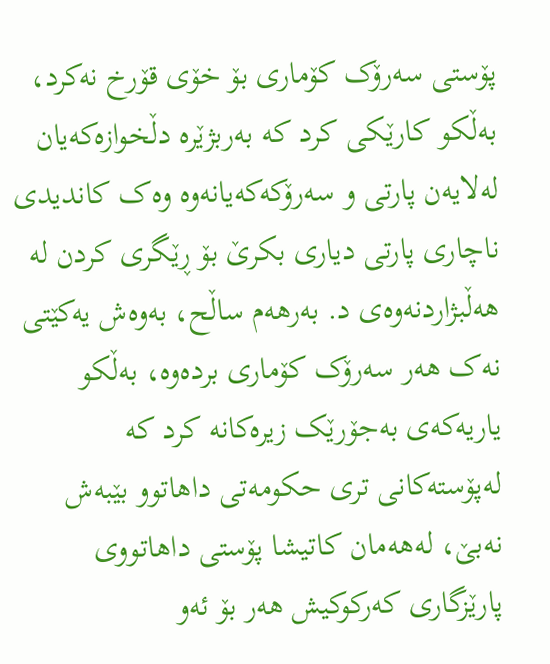پۆستی سەرۆک کۆماری بۆ خۆی قۆرخ نەکرد، بەڵکو کارێکی کرد کە بەربژێرە دڵخوازەکەیان لەلایەن پارتی و سەرۆکەکەیانەوە وەک کاندیدی ناچاری پارتی دیاری بکرێ بۆ ڕێگری کردن لە هەڵبژاردنەوەی د. بەرهەم ساڵح، بەوەش یەکێتی نەک هەر سەرۆک کۆماری بردەوە، بەڵکو یاریەکەی بەجۆرێک زیرەکانە کرد کە لەپۆستەکانی تری حکومەتی داهاتوو بێبەش نەبێ، لەهەمان کاتیشا پۆستی داهاتووی پارێزگاری کەرکوکیش هەر بۆ ئەو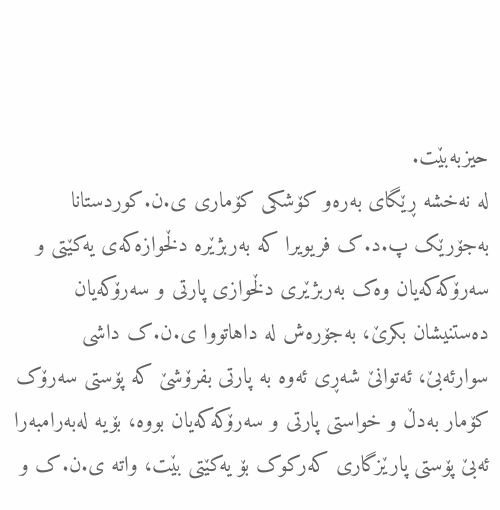حیزبەبێت.
لە نەخشە ڕێگای بەرەو کۆشکی کۆماری ی.ن.کوردستانا بەجۆرێک پ.د.ک فریویرا کە بەربژێرە دڵخوازەکەی یەکێتی و سەرۆکەکەیان وەک بەربژێری دڵخوازی پارتی و سەرۆکەیان دەستنیشان بکرێ، بەجۆرەش لە داهاتووا ی.ن.ک داشی سوارئەبێ، ئەتوانێ شەڕی ئەوە بە پارتی بفرۆشێ کە پۆستی سەرۆک کۆمار بەدڵ و خواستی پارتی و سەرۆکەکەیان بووە، بۆیە لەبەرامبەرا ئەبێ پۆستی پارێزگاری کەرکوک بۆ یەکێتی بێت، واتە ی.ن.ک و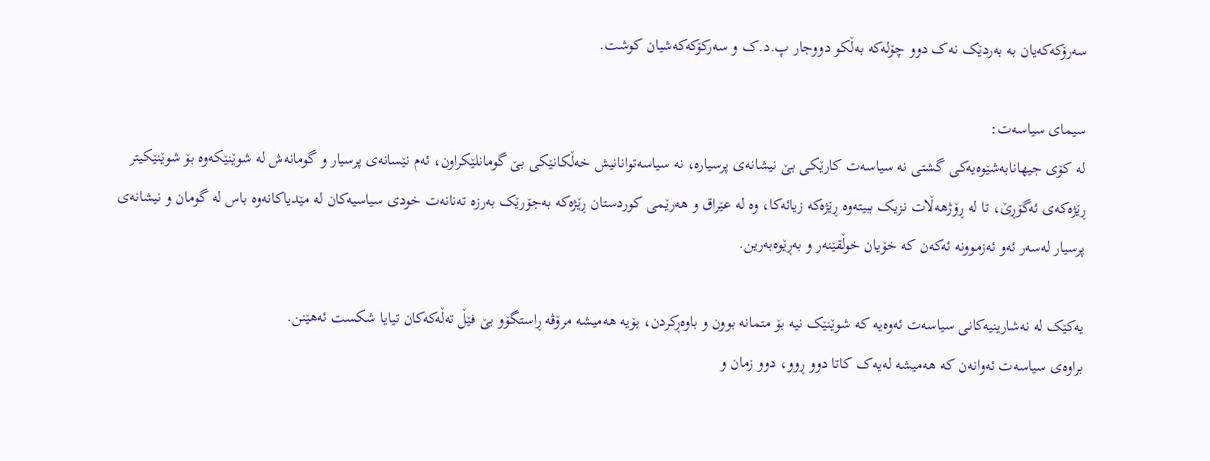سەرۆکەکەیان بە بەردێک نەک دوو چۆلەکە بەڵکو دووجار پ.د.ک و سەرکۆکەکەشیان کوشت.

سیمای سیاسەت:
لە کۆی جیهانابەشێوەیەکی گشتی نە سیاسەت کارێکی بێ نیشانەی پرسیارە، نە سیاسەتوانانیش خەڵکانێکی بێ گومانلێکراون، ئەم نێسانەی پرسیار و گومانەش لە شوێنێکەوە بۆ شوێنێکیتر ڕێژەکەی ئەگۆڕێ، تا لە ڕۆژهەڵات نزیک ببیتەوە ڕێژەکە زیائەکا، وە لە عێراق و هەرێمی کوردستان ڕێژەکە بەجۆرێک بەرزە تەنانەت خودی سیاسیەکان لە مێدیاکانەوە باس لە گومان و نیشانەی پرسیار لەسەر ئەو ئەزموونە ئەکەن کە خۆیان خوڵقێنەر و بەڕێوەبەرین.

یەکێک لە نەشارینیەکانی سیاسەت ئەوەیە کە شوێنێک نیە بۆ متمانە بوون و باوەڕکردن، بۆیە هەمیشە مرۆڤە ڕاستگۆو بێ فێڵ تەڵەکەکان تیایا شکست ئەهێنن.
براوەی سیاسەت ئەوانەن کە هەمیشە لەیەک کاتا دوو ڕوو، دوو زمان و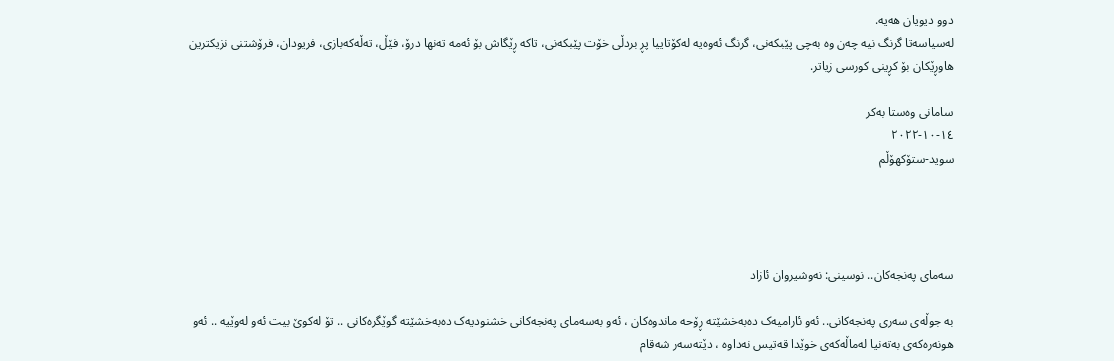دوو دیویان هەیە.
لەسیاسەتا گرنگ نیە چەن وە بەچی پێبکەنی، گرنگ ئەوەیە لەکۆتاییا پڕ بردڵی خۆت پێبکەنی، تاکە ڕێگاش بۆ ئەمە تەنها درۆ، فێڵ، تەڵەکەبازی، فریودان، فرۆشتنی نزیکترین هاوڕێکان بۆ کڕینی کورسی زیاتر.

سامانی وەستا بەکر
١٤-١٠-٢٠٢٢
سوید-ستۆکهۆڵم




سەمای پەنجەکان.. نوسینی: نەوشیروان ئازاد

بە جوڵەی سەری پەنجەکانی.. ئەو ئارامیەک دەبەخشێتە ڕۆحە ماندوەکان ، ئەو بەسەمای پەنجەکانی خشنودیەک دەبەخشێتە گوێگرەکانی .. تۆ لەکوێ بیت ئەو لەوێیە .. ئەو هونەرەکەی بەتەنیا لەماڵەکەی خوێدا قەتیس نەداوە ، دێتەسەر شەقام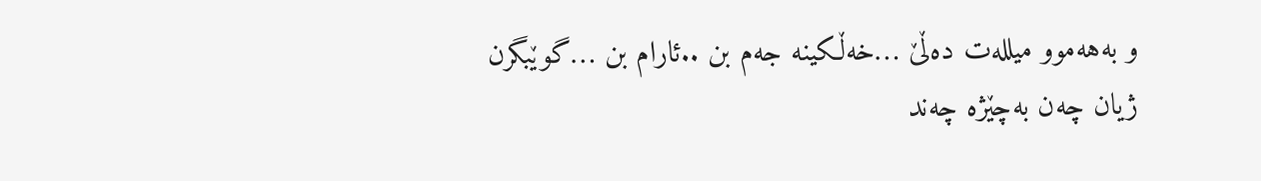و بەهەموو میللەت دەڵێ …خەڵکینە جەم بن ..ئارام بن …گوێبگرن ژیان چەن بەچێژە چەند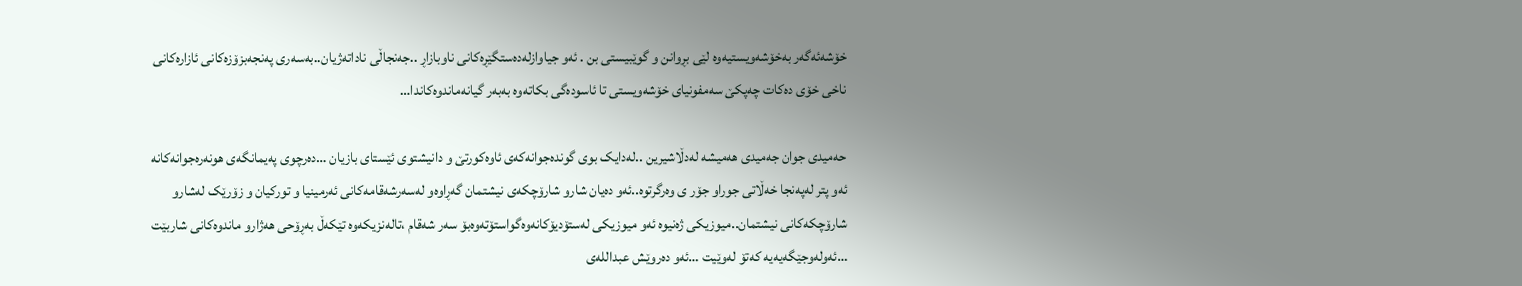خۆشەئەگەر بەخۆشەویستیەوە لێی بڕوانن و گوێبیستی بن . ئەو جیاوازلەدەستگێڕەکانی ناوبازاڕ ..جەنجاڵی ناداتەژیان..بەسەری پەنجەبزۆزەکانی ئازارەکانی ناخی خۆی دەکات چەپکێ سەمفونیای خۆشەویستی تا ئاسودەگی بکاتەوە بەبەر گیانەماندوەکاندا…

حەمیدی جوان جەمیدی هەمیشە لەدڵاشیرین ..لەدایک بوی گوندەجوانەکەی ئاوەکورتێ و دانیشتوی ئێستای بازیان …دەرچوی پەیمانگەی هونەرەجوانەکانە ئەو پتر لەپەنجا خەڵاتی جوراو جۆر ی وەرگرتوە..ئەو دەیان شارو شارۆچکەی نیشتمان گەڕاوەو لەسەرشەقامەکانی ئەرمینیا و تورکیان و زۆرێک لەشارو شارۆچکەکانی نیشتمان..میوزیکی ژەنیوە ئەو میوزیکی لەستۆدیۆکانەوەگواستۆتەوەبۆ سەر شەقام ،تالەنزیکەوە تێکەڵ بەڕۆحی هەژارو ماندوەکانی شاربێت …ئەولەوجێگەیەیە کەتۆ لەوێیت …ئەو دەروێش عبداللەی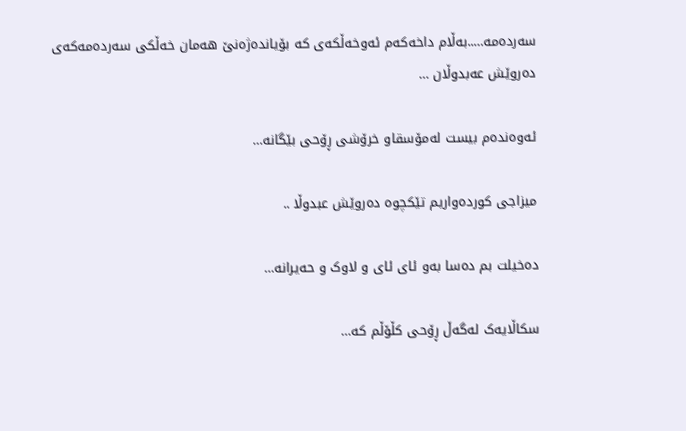سەردەمە…..بەڵام داخەکەم ئەوخەڵکەی کە بۆیاندەژەنێ هەمان خەڵکی سەردەمەکەی دەروێش عەبدوڵان …

ئەوەندەم بیست لەمۆسقاو خرۆشی ڕۆحی بێگانە…

میزاجی کوردەواریم تێکچوە دەروێش عبدوڵا ..

دەخیلت بم دەسا بەو ئای ئای و لاوک و حەیرانە…

سکاڵایەک لەگەڵ ڕۆحی کڵۆڵم کە…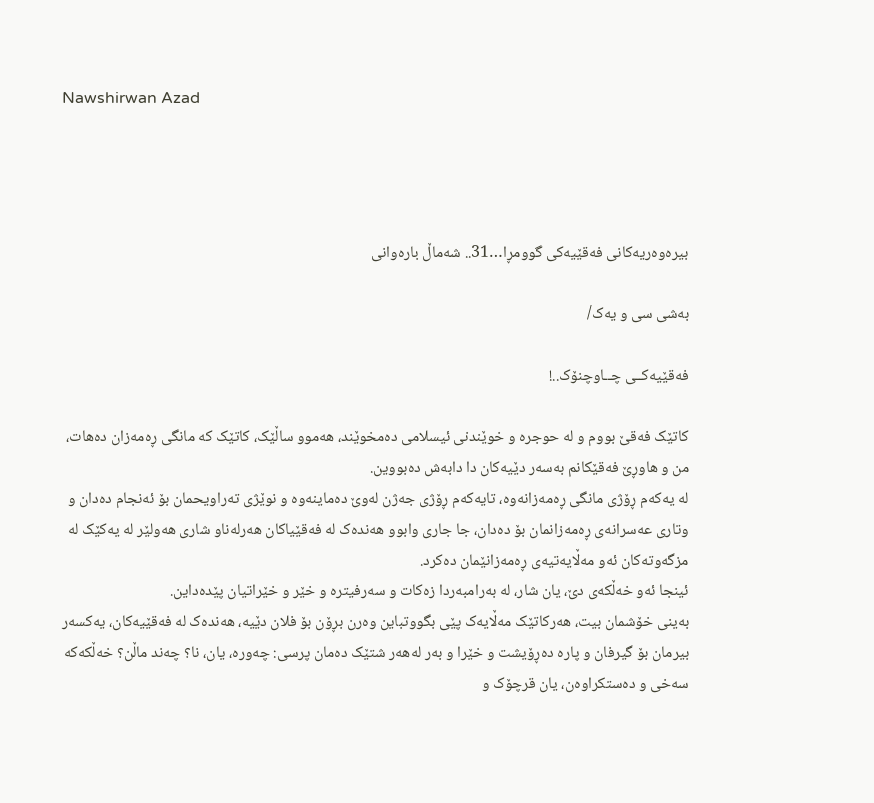Nawshirwan Azad




بیرەوەریەکانی فەقێیەکی گوومڕا…31.. شەماڵ بارەوانی

بەشی سی و یەک/

فەقێیەکــی چــاوچنۆک..!

کاتێک فەقێ بووم و لە حوجرە و خوێندنی ئیسلامی دەمخوێند، هەموو ساڵێک، کاتێک کە مانگی ڕەمەزان دەهات، من و هاوڕێ فەقێکانم بەسەر دێیەکان دا دابەش دەبووین.
لە یەکەم ڕۆژی مانگی ڕەمەزانەوە، تایەکەم ڕۆژی جەژن لەوێ دەماینەوە و نوێژی تەراویحمان بۆ ئەنجام دەدان و وتاری عەسرانەی ڕەمەزانمان بۆ دەدان، جا جاری وابوو هەندەک لە فەقێیاکان هەرلەناو شاری هەولێر لە یەکێک لە مزگەوتەکان ئەو مەڵایەتیەی ڕەمەزانێمان دەکرد.
ئینجا ئەو خەڵکەی دێ، یان شار، لە بەرامبەردا زەکات و سەرفیترە و خێر و خێراتیان پێدەداین.
بەینی خۆشمان بیت، هەرکاتێک مەڵایەک پێی بگووتباین وەرن بڕۆن بۆ فلان دێیە، هەندەک لە فەقێیەکان، یەکسەر بیرمان بۆ گیرفان و پاره دەڕۆیشت و خێرا و بەر لەهەر شتێک دەمان پرسی: چەورە، یان، نا؟ چەند ماڵن؟ خەڵکەکە سەخی و دەستکراوەن، یان قرچۆک و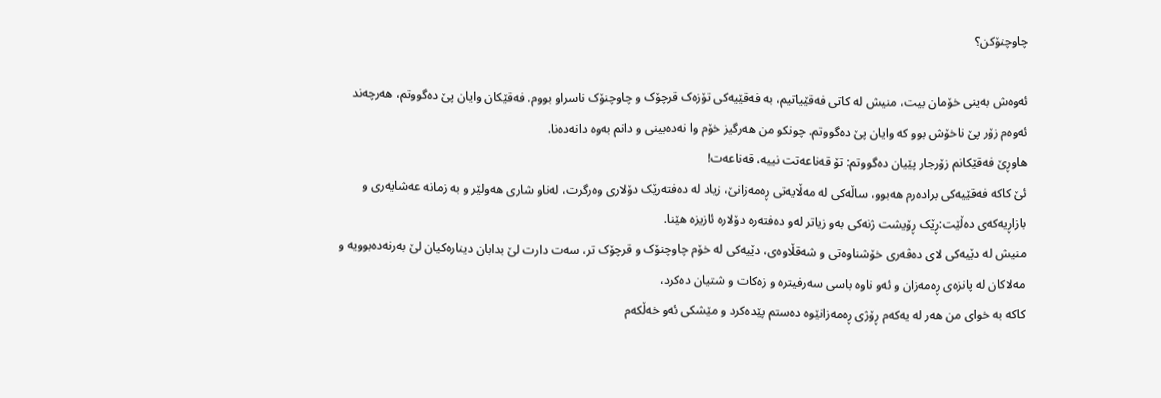چاوچنۆکن؟

ئەوەش بەینی خۆمان بیت، منیش لە کاتی فەقێیاتیم، بە فەقێیەکی تۆزەک قرچۆک و چاوچنۆک ناسراو بووم. فەقێکان وایان پێ دەگووتم، هەرچەند ئەوەم زۆر پێ ناخۆش بوو کە وایان پێ دەگووتم. چونکو من هەرگیز خۆم وا نەدەبینی و دانم بەوە دانەدەنا.
هاوڕێ فەقێکانم زۆرجار پێیان دەگووتم: تۆ قەناعەتت نییە، قەناعەت!
ئێ کاکە فەقێیەکی برادەرم هەبوو، ساڵەکی لە مەڵایەتی ڕەمەزانێ، زیاد لە دەفتەرێک دۆلاری وەرگرت، لەناو شاری هەولێر و بە زمانە عەشایەری و بازاڕیەکەی دەڵێت:ڕێک ڕۆیشت ژنەکی بەو زیاتر لەو دەفتەرە دۆلارە ئازیزە هێنا.
منیش لە دێیەکی لای دەڤەری خۆشناوەتی و شەقڵاوەی، دێیەکی لە خۆم چاوچنۆک و قرچۆک تر، سەت دارت لێ بدابان دینارەکیان لێ بەرنەدەبوویە و مەلاکان لە پانزەی ڕەمەزان و ئەو ناوە باسی سەرفیترە و زەکات و شتیان دەکرد،
کاکە بە خوای من هەر لە یەکەم ڕۆژی ڕەمەزانێوە دەستم پێدەکرد و مێشکی ئەو خەڵکەم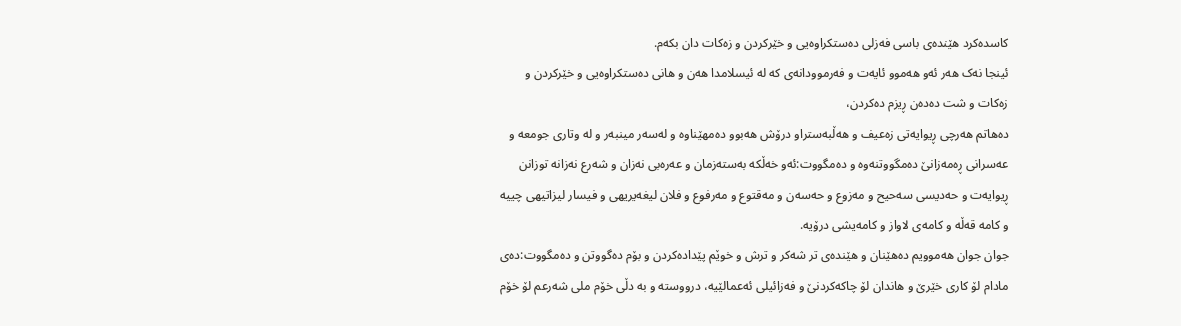کاسدەکرد هێندەی باسی فەزلی دەستکراوەیی و خێرکردن و زەکات دان بکەم.
ئینجا نەک هەر ئەو هەموو ئایەت و فەرموودانەی کە لە ئیسلامدا هەن و هانی دەستکراوەیی و خێرکردن و زەکات و شت دەدەن ڕیزم دەکردن،
دەهاتم هەرچی ڕیوایەتی زەعیف و هەڵبەستراو درۆش هەبوو دەمهێناوە و لەسەر مینبەر و لە وتاری جومعە و عەسرانی ڕەمەزانێ دەمگووتنەوە و دەمگووت:ئەو خەڵکە بەستەزمان و عەرەبی نەزان و شەرع نەزانە توزانن ڕیوایەت و حەدیسی سەحیح و مەزوع و حەسەن و مەقتوع و مەرفوع و فلان لیغەیریهی و فیسار لیزاتیهی چییە و کامە قەڵە و کامەی لاواز و کامەیشی درۆیە.
جوان جوان هەموویم دەهێنان و هێندەی تر شەکر و ترش و خوێم پێدادەکردن و بۆم دەگووتن و دەمگووت:دەی مادام لۆ کاری خێرێ و هاندان لۆ چاکەکردنێ و فەزائیلی ئەعمالێیە، درووستە و بە دڵی خۆم ملی شەرعم لۆ خۆم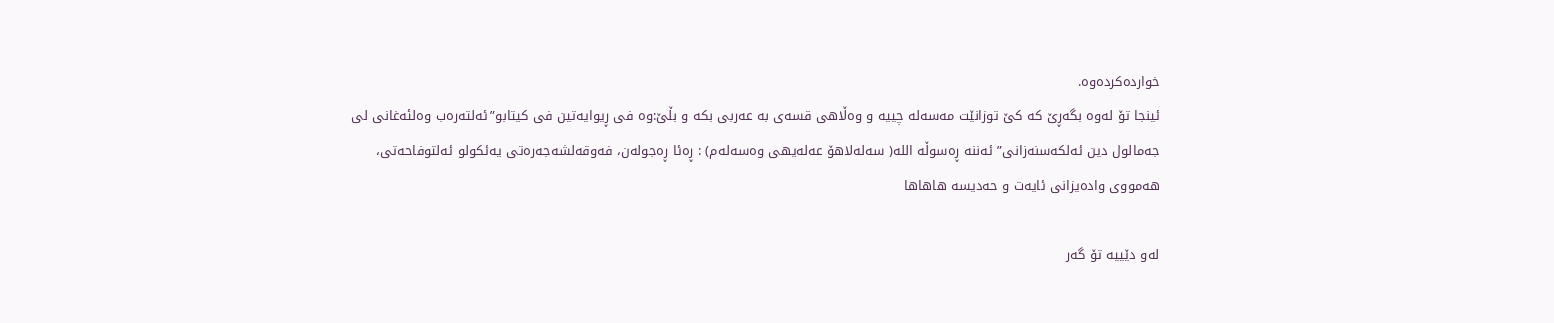خواردەکردەوە.
ئینجا تۆ لەوە بگەڕێ کە کێ توزانێت مەسەلە چییە و وەڵاهی قسەی بە عەربی بکە و بڵێ:وە فی ڕیوایەتین فی کیتابو”ئەلتەرەب وەلئەغانی لی جەمالول دین ئەلکەسنەزانی” ئەننە ڕەسوڵە الله( سەلەلاهۆ عەلەیهی وەسەلەم) : ڕەئا ڕەجولەن، فەوقەلشەجەرەتی یەئکولو ئەلتوفاحەتی،
هەمووی وادەیزانی ئایەت و حەدیسه هاهاها

لەو دێییە تۆ گەر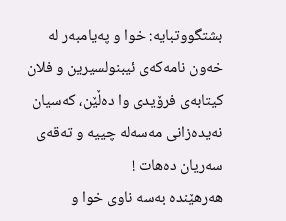بشتگووتبایه: خوا و پەیامبەر لە خەون نامەکەی ئیبنولسیرین و فلان کیتابەی فرۆیدی وا دەڵێن، کەسیان نەیدەزانی مەسەلە چییە و تەقەی سەریان دەهات !
هەرهێندە بەسە ناوی خوا و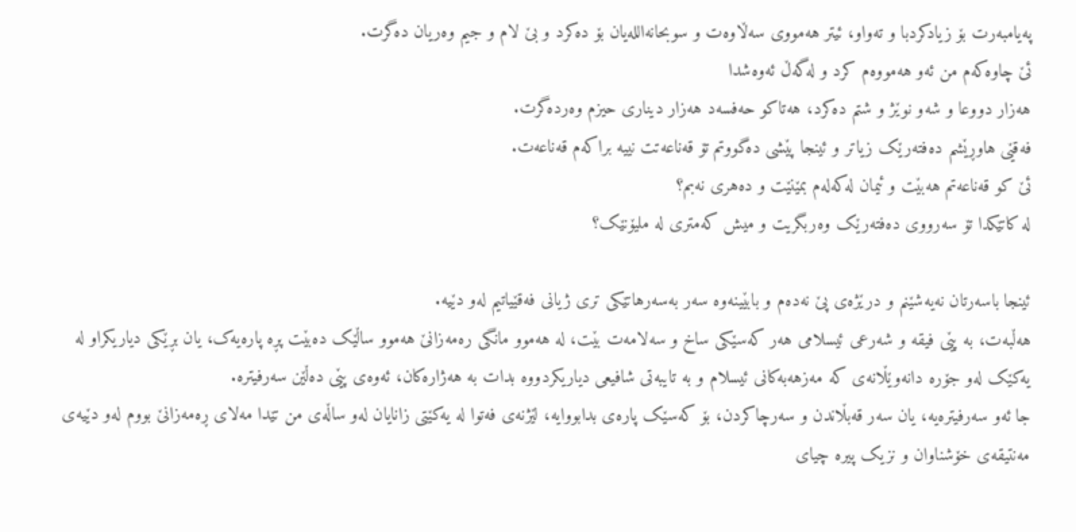پەیامبەرت بۆ زیادکردبا و تەواو، ئیتر هەمووی سەڵاوەت و سوبحانەاللەیان بۆ دەکرد و بێ لام و جیم وەریان دەگرت.
ئێ چاوەکەم من ئەو هەمووەم کرد و لەگەڵ ئەوەشدا
هەزار دووعا و شەو نوێژ و شتم دەکرد، هەتاکو حەفسەد هەزار دیناری حیزم وەردەگرت.
فەقێی هاوڕێشم دەفتەرێک زیاتر و ئینجا پێشی دەگووتم تۆ قەناعەتت نییە براکەم قەناعەت.
ئێ کو قەناعەتم هەبێت و ئیمان لەکەلەم بمێنێت و دەهری نەبم؟
لە کاتێکدا تۆ سەرووی دەفتەرێک وەربگریت و میش کەمتری له ملیۆنێک؟

ئینجا باسەرتان نەیەشێنم و درێژەی پێ نەدەم و بابێینەوە سەر بەسەرهاتێکی تری ژیانی فەقێیاتیم لەو دێیە.
هەڵبەت، بە پێی فیقه و شەرعی ئیسلامی هەر كەسێكی ساخ و سەلامەت بێت، لە هەموو مانگی رەمەزانێ هەموو ساڵێک دەبێت پڕە پارەیەک، یان بڕێکی دیاریکراو لە یەکێک لەو جۆرە دانەوێڵانەی کە مەزهەبەکانی ئیسلام و بە تایبەتی شافیعی دیاریکردووە بدات بە هەژارەکان، ئەوەی پێی دەڵێن سەرفیترە.
جا ئەو سەرفیترەیە، یان سەر قەبڵاندن و سەرچاکردن، بۆ کەسێک پارەی بدابووایە، لێژنەی فەتوا لە یەکێتی زانایان لەو ساڵەی من تێدا مەلای ڕەمەزانێ بووم لەو دێیەی مەنتیقەی خۆشناوان و نزیک پیرە چیای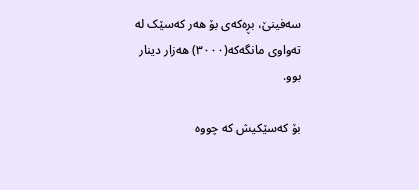سەفینێ، بڕەکەی بۆ هەر کەسێک لە تەواوی مانگەکە(٣٠٠٠) هەزار دینار بوو.

بۆ كەسێكیش کە چووە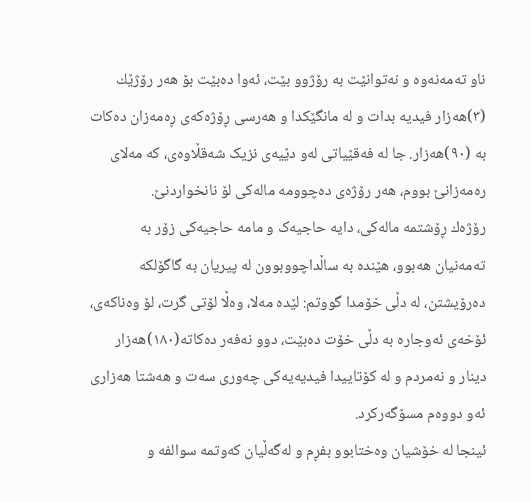ناو تەمەنەوە و نەتوانێت بە رۆژوو بێت، ئەوا دەبێت بۆ هەر رۆژێك (٣)هەزار فیدیە بدات و لە مانگێكدا و هەرسی ڕۆژەکەی ڕەمەزان دەكات بە (٩٠)هەزار. جا لە فەقێیاتی لەو دێیەی نزیک شەقڵاوەی، کە مەلای رەمەزانێ بووم، هەر رۆژەی دەچوومە مالەكی لۆ نانخواردنێ.
رۆژەك ڕۆشتمە مالەکی، دایە حاجیەک و مامە حاجیەکی زۆر بە تەمەنیان هەبوو، هێندە بە ساڵداچووبوون لە پیریان بە گاگۆلکە دەرۆیشتن، لە دڵی خۆمدا گووتم: لێدە مەلا، وەڵا لۆتی گرت، لۆ وەناکەی، ئۆخەی ئەوجارە بە دڵی خۆت دەبێت، دوو نەفەر دەكاتە(١٨٠)هەزار دینار و نەمردم و لە کۆتاییدا فیدیەیەکی چەوری سەت و هەشتا هەزاری ئەو دووەم مسۆگەركرد.
ئینجا لە خۆشیان وەختابوو بفڕم و لەگەڵیان کەوتمە سوالفە و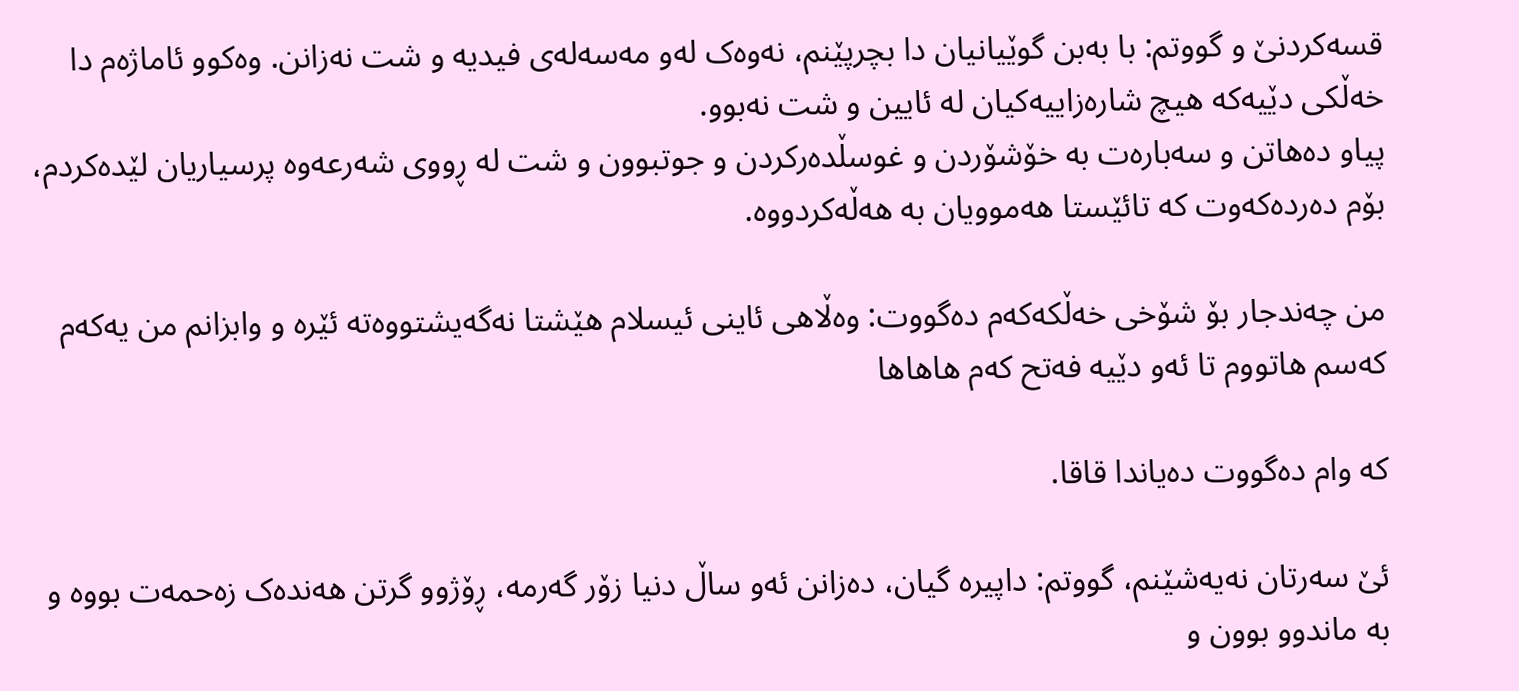قسەکردنێ و گووتم: با بەبن گوێیانیان دا بچرپێنم، نەوەک لەو مەسەلەی فیدیە و شت نەزانن. وەکوو ئاماژەم دا خەڵکی دێیەکە هیچ شارەزاییەکیان لە ئایین و شت نەبوو.
پیاو دەهاتن و سەبارەت بە خۆشۆردن و غوسڵدەرکردن و جوتبوون و شت لە ڕووی شەرعەوە پرسیاریان لێدەکردم، بۆم دەردەکەوت کە تائێستا هەموویان بە هەڵەکردووە.

من چەندجار بۆ شۆخی خەڵکەکەم دەگووت: وەڵاهی ئاینی ئیسلام هێشتا نەگەیشتووەتە ئێره و وابزانم من یەکەم کەسم هاتووم تا ئەو دێیە فەتح کەم هاهاها

کە وام دەگووت دەیاندا قاقا.

ئێ سەرتان نەیەشێنم، گووتم: داپیرە گیان، دەزانن ئەو ساڵ دنیا زۆر گەرمە، ڕۆژوو گرتن هەندەک زەحمەت بووە و بە ماندوو بوون و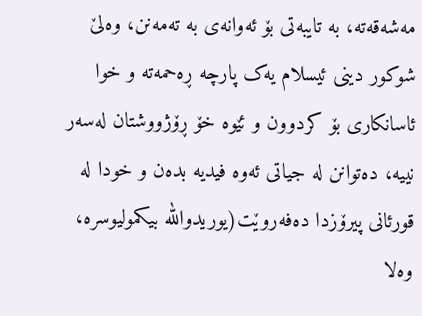مەشەقەتە، بە تایبەتی بۆ ئەوانەی بە تەمەنن، وەلێ شوكور دینی ئیسلام یەک پارچە ڕەحمەتە و خوا ئاسانکاری بۆ کردوون و ئێوە خۆ ڕۆژووشتان لەسەر نییە، دەتوانن لە جیاتی ئەوە فیدیە بدەن و خودا لە قورئانی پیرۆزدا دەفەروێت(یوریدوالله بیکمولیوسرە، وەلا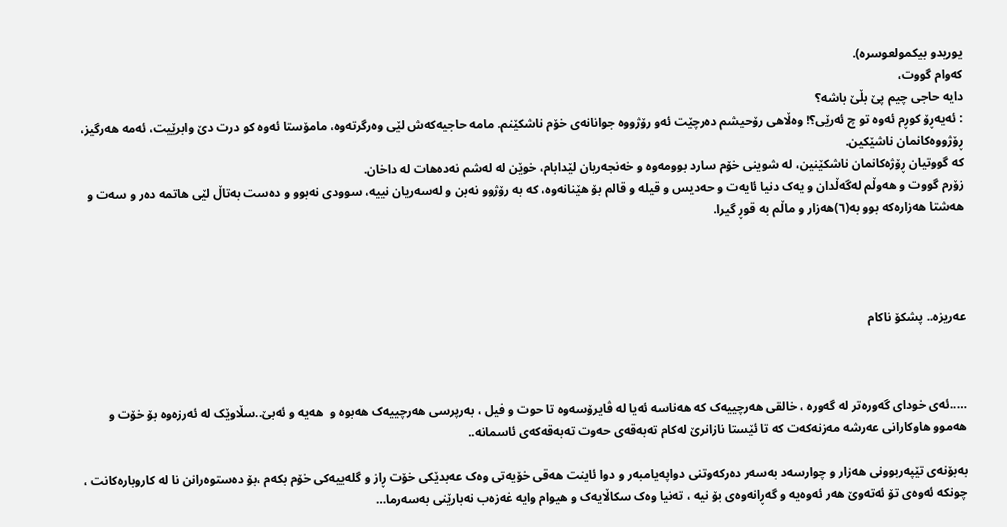یوریدو بیکمولعوسرە).
کەوام گووت،
دایە حاجی چیم پێ بڵێ باشە؟
: ئەیەڕۆ كوڕم ئەوە تو چ ئەرێی؟! وەڵاهی رۆحیشم دەرچێت ئەو رۆژووە جوانانەی خۆم ناشكێنم. مامە حاجیەکەش لێی وەرگرتەوە، مامۆستا ئەوە کو درت دێ وابرێیت، ئەمە هەرگیز، ڕۆژووەکانمان ناشێکین.
کە گووتیان ڕۆژەکانمان ناشکێنین، لە شوینی خۆم سارد بوومەوە و خەنجەریان لێدابام، خوێن لە لەشم نەدەهات لە داخان.
زۆرم گووت و هەوڵم لەگەڵدان و یەک دنیا ئایەت و حەدیس و قیلە و قالم بۆ هێنانەوە، کە بە رۆژوو نەبن و لەسەریان نییە، سوودی نەبوو و دەست بەتاڵ لێی هاتمە دەر و سەت و هەشتا هەزارەكە بوو بە(٦)هەزار و ماڵم بە قوڕ گیرا.




عەریزە.. پشکۆ ناکام



…..ئەی خودای گەورەتر لە گەورە ، خالقی هەرچییەک کە هەناسە ئەیا لە ڤایرۆسەوە تا حوت و فیل ، بەرپرسی هەرچییەک هەبوە و  هەیە و ئەبێ..سڵاوێک لە ئەرزەوە بۆ خۆت و هەموو هاوکارانی عەرشە مەزنەکەت کە تا ئێستا نازانرێ لەکام تەبەقەی حەوت تەبەقەکەی ئاسمانە..

بەبۆنەی تێپەربوونی هەزار و چوارسەد بەسەر دەرکەوتنی دواپەیامبەر و دوا ئاینت هەقی خۆیەتی وەک عەبدێکی خۆت ڕاز و گلەییەکی خۆم بکەم ،بۆ دەستوەرانن نا لە کاروبارەکانت ، چونکە ئەوەی تۆ ئەتەوێ هەر ئەوەیە و گەڕانەوەی بۆ نیە ، تەنیا وەک سكاڵایەک و هیوام وایە غەزەب نەبارێنی بەسەرما…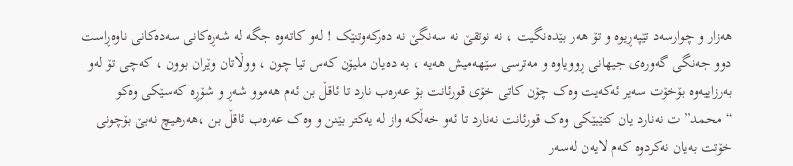هەزار و چوارسەد تێپەڕیوە و تۆ هەر بێدەنگیت ، نە نوتقێ نە سەنگێ نە دەرکەوتنێک ! لەو کاتەوە جگە لە شەڕەکانی سەدەکانی ناوەڕاست دوو جەنگی گەورەی جیهانی ڕوویاوە و مەترسی سێهەمیش هەیە ، بە دەیان ملیۆن کەس تیا چون ، ووڵاتان وێران بوون ، کەچی تۆ لەو بەرزاییەوە بۆخۆت سەیر ئەکەیت وەک چۆن کاتی خۆی قورئانت بۆ عەرەب نارد تا ئاقڵ بن ئەم هەموو شەڕ و شۆڕە کەسێکی وەکو “محمد”ت نەنارد یان کتێبێکی وەک قورئانت نەنارد تا ئەو خەڵکە واز لە یەکتر بێنن و وەک عەرەب ئاقڵ بن ،هەرهیچ نەبێ بۆچونی خۆتت بەیان نەکردوە کەم لایەن لەسەر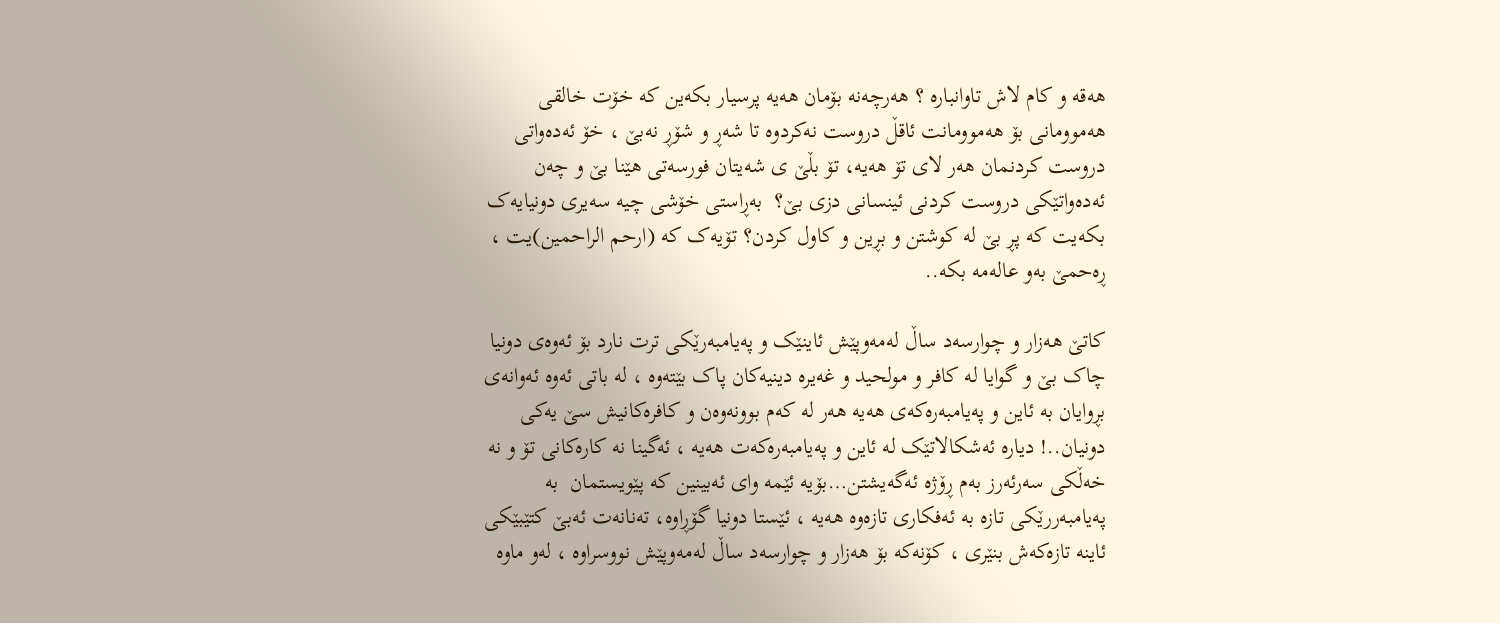هەقە و کام لاش تاوانبارە ؟ هەرچەنە بۆمان هەیە پرسیار بکەین کە خۆت خالقی هەموومانی بۆ هەموومانت ئاقڵ دروست نەکردوە تا شەڕ و شۆڕ نەبێ ، خۆ ئەدەواتی دروست کردنمان هەر لای تۆ هەیە، تۆ بڵێ ی شەیتان فورسەتی هێنا بێ و چەن  ئەدەواتێکی دروست کردنی ئینسانی دزی بێ؟  بەڕاستی خۆشی چیە سەیری دونیایەک بکەیت کە پڕ بێ لە کوشتن و بڕین و کاول کردن؟ تۆیەک کە (ارحم الراحمین)یت ، ڕەحمێ بەو عالەمە بکە..

كاتێ هەزار و چوارسەد ساڵ لەمەوپێش ئاینێک و پەیامبەرێکی ترت نارد بۆ ئەوەی دونیا چاک بێ و گوایا لە کافر و مولحید و غەیرە دینیەکان پاک بێتەوە ، لە باتی ئەوە ئەوانەی بڕوایان بە ئاین و پەیامبەرەکەی هەیە هەر لە کەم بوونەوەن و کافرەکانیش سێ یەکی دونیان..! دیارە ئەشکالاتێک لە ئاین و پەیامبەرەکەت هەیە ، ئەگینا نە کارەکانی تۆ و نە خەڵکی سەرئەرز بەم ڕۆژە ئەگەیشتن…بۆیە ئێمە وای ئەبینین کە پێویستمان  بە پەیامبەررێکی تازە بە ئەفکاری تازەوە هەیە ، ئێستا دونیا گۆڕاوە، تەنانەت ئەبێ کتێبێکی ئاینە تازەکەش بنێری ، کۆنەکە بۆ هەزار و چوارسەد ساڵ لەمەوپێش نووسراوە ، لەو ماوە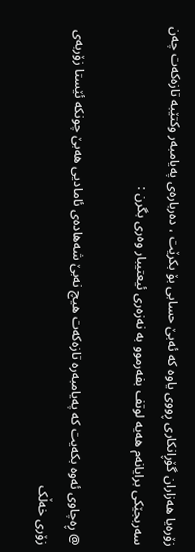زۆرەیا هەزاران گۆڕانکاری ڕووی یاوە کە ئەبێ حسابی بۆ بکرێت ، دەربارەی پەیامبەر وکتێبە تازەکەت چەن سەربجێکی برایانەم هەیە لوتف بفەرموو بە نەزەری ئیعتیبار وەری بگرن :

@ ڕەچاوی ئەوە بکەیت کە پەیامبەرە تازەکەت هیچ نەبێ شەهادەی ئامادیی هەبێ چونکە ئێستا زۆربەی زۆری خەڵک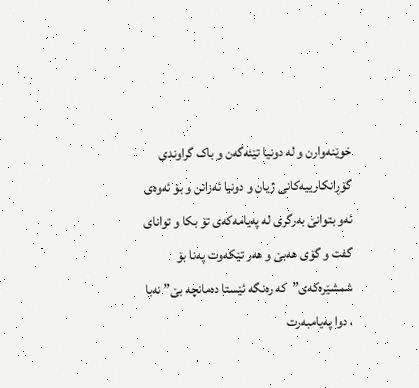خوێنەوارن و لە دونیا تێئەگەن و باک گراوندی گۆڕانکارییەکانی ژیان و دونیا ئەزانن و بۆ ئەوەی ئەو بتوانێ بەرگری لە پەیامەکەی تۆ بکا و توانای گفت و گۆی هەبێ و هەر تێکەوت پەنا بۆ شمشێرەکەی”کە رەنگە ئێستا دەمانچە بێ” نەبا ، دوا پەیامبەرت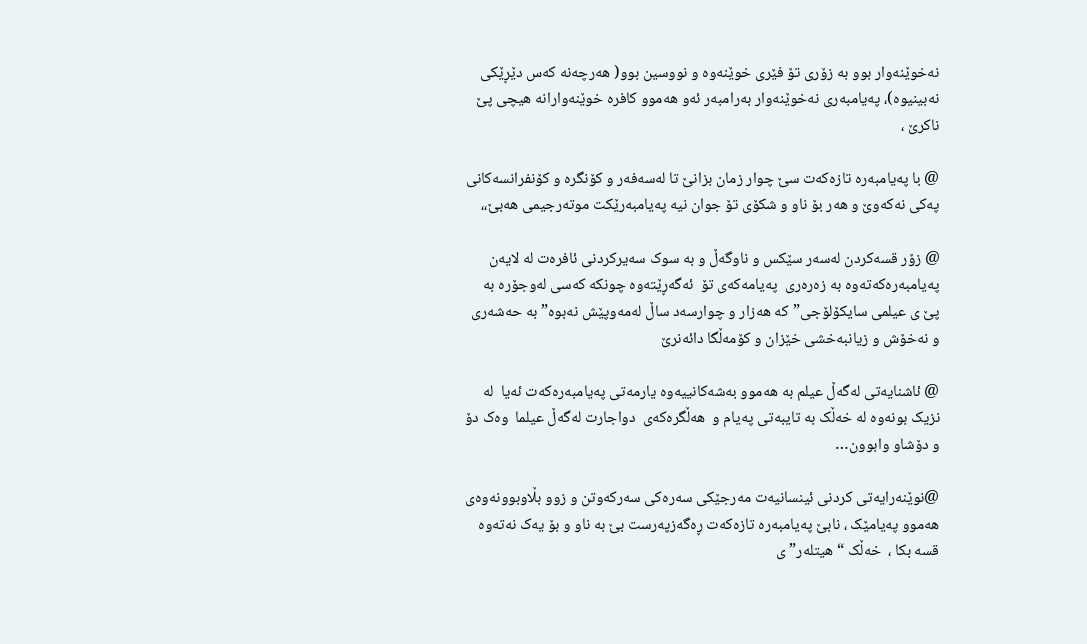نەخوێنەوار بوو بە زۆری تۆ فێری خوێنەوە و نووسین بوو( هەرچەنە کەس دێڕێکی نەبینیوە)، پەیامبەری نەخوێنەوار بەرامبەر ئەو هەموو کافرە خوێنەوارانە هیچی پێ ناکرێ ،

@ با پەیامبەرە تازەکەت سێ چوار زمان بزانێ تا لەسەفەر و کۆنگرە و کۆنفرانسەکانی  پەکی نەکەوێ و هەر بۆ ناو و شکۆی تۆ جوان نیە پەیامبەرێکت موتەرجیمی هەبێ،،

@ زۆر قسەکردن لەسەر سێکس و ناوگەڵ و بە سوک سەیرکردنی ئافرەت لە لایەن پەیامبەرەکەتەوە بە زەرەری  پەیامەکەی تۆ  ئەگەڕێتەوە چونکە کەسی لەوجۆرە بە پێ ی عیلمی سایکۆلۆجی”کە هەزار و چوارسەد ساڵ لەمەوپێش نەبوە” بە حەشەری و نەخۆش و زیانبەخشی خێزان و کۆمەڵگا دائەنرێ

@ ئاشنایەتی لەگەڵ عیلم بە هەموو بەشەکانییەوە یارمەتی پەیامبەرەکەت ئەیا  لە نزیک بونەوە لە خەڵک بە تایبەتی پەیام و  هەڵگرەکەی  دواجارت لەگەڵ عیلما  وەک دۆ و دۆشاو وابوون…

@نوێنەرایەتی کردنی ئینسانیەت مەرجێکی سەرەکی سەرکەوتن و زوو بڵاوبوونەوەی هەموو پەیامێک ، نابێ پەیامبەرە تازەکەت ڕەگەزپەرست بێ بە ناو و بۆ یەک نەتەوە قسە بکا ،  خەڵک “هیتلەر” ی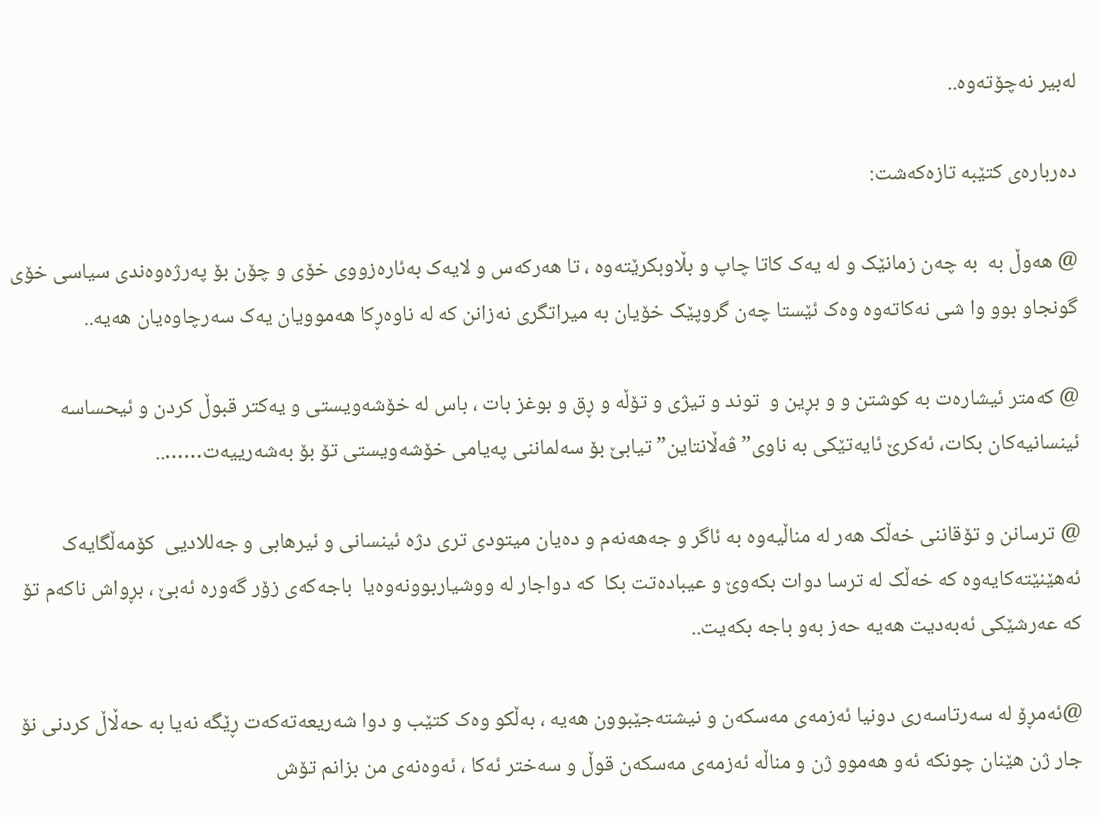لەبیر نەچۆتەوە..

دەربارەی کتێبە تازەکەشت:

@ هەوڵ بە  بە چەن زمانێک و لە یەک کاتا چاپ و بڵاوبکرێتەوە ، تا هەرکەس و لایەک بەئارەزووی خۆی و چۆن بۆ پەرژەوەندی سیاسی خۆی گونجاو بوو وا شی نەکاتەوە وەک ئێستا چەن گروپێک خۆیان بە میراتگری نەزانن کە لە ناوەڕکا هەموویان یەک سەرچاوەیان هەیە..

@ کەمتر ئیشارەت بە کوشتن و و بڕین و  توند و تیژی و تۆڵە و ڕق و بوغز بات ، باس لە خۆشەویستی و یەکتر قبوڵ کردن و ئیحساسە ئینسانیەکان بکات، ئەکرێ ئایەتێکی بە ناوی”ڤەڵانتاین” تیابێ بۆ سەلماننی پەیامی خۆشەویستی تۆ بۆ بەشەرییەت……..

@ ترسانن و تۆقاننی خەڵک هەر لە مناڵیەوە بە ئاگر و جەهەنەم و دەیان میتودی تری دژە ئینسانی و ئیرهابی و جەللادیی  کۆمەڵگایەک ئەهێنێتەکایەوە کە خەڵک لە ترسا دوات بکەوێ و عیبادەتت بکا  کە دواجار لە ووشیاربوونەوەیا  باجەکەی زۆر گەورە ئەبێ ، بڕواش ناکەم تۆ کە عەرشێکی ئەبەدیت هەیە حەز بەو باجە بکەیت..

@ئەمڕۆ لە سەرتاسەری دونیا ئەزمەی مەسکەن و نیشتەجێبوون هەیە ، بەڵکو وەک کتێب و دوا شەریعەتەکەت ڕێگە نەیا بە حەڵاڵ کردنی نۆ جار ژن هێنان چونکە ئەو هەموو ژن و مناڵە ئەزمەی مەسکەن قوڵ و سەختر ئەکا ، ئەوەنەی من بزانم تۆش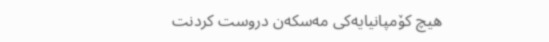هیچ کۆمپانیایەکی مەسکەن دروست کردنت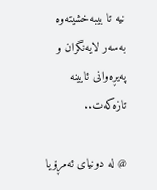نیە تا بیبەخشیتەوە بەسەر لایەنگران و پەيڕەوانی ئایینە تازەکەت..

@ لە دونیای ئەمڕۆیا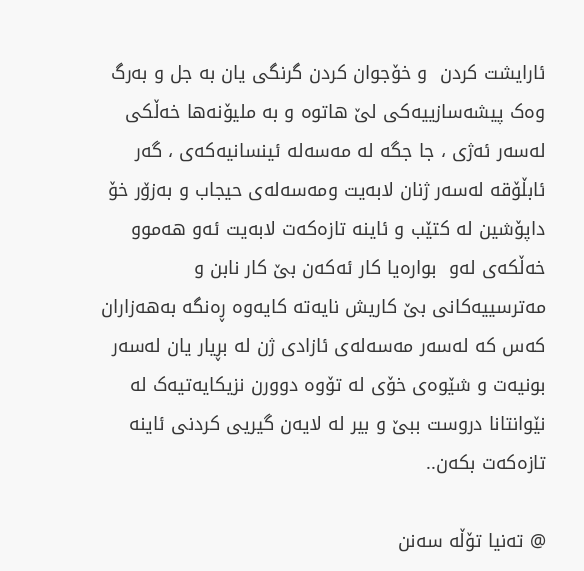ئارایشت کردن  و خۆجوان کردن گرنگی یان بە جل و بەرگ وەک پیشەسازییەکی لێ هاتوە و بە ملیۆنەها خەڵکی لەسەر ئەژی ، جا جگە لە مەسەلە ئینسانیەکەی ، گەر ئابڵۆقە لەسەر ژنان لابەیت ومەسەلەی حیجاب و بەزۆر خۆ داپۆشین لە کتێب و ئاینە تازەکەت لابەیت ئەو هەموو خەڵکەی لەو  بوارەیا کار ئەکەن بێ کار نابن و مەترسییەکانی بێ کاریش نایەتە کایەوە ڕەنگە بەهەزاران کەس کە لەسەر مەسەلەی ئازادی ژن لە بڕیار یان لەسەر بونیەت و شێوەی خۆی لە تۆوە دوورن نزیکایەتیەک لە نێوانتانا دروست ببێ و بیر لە لایەن گیریی کردنی ئاینە تازەکەت بکەن..

@ تەنیا تۆڵە سەنن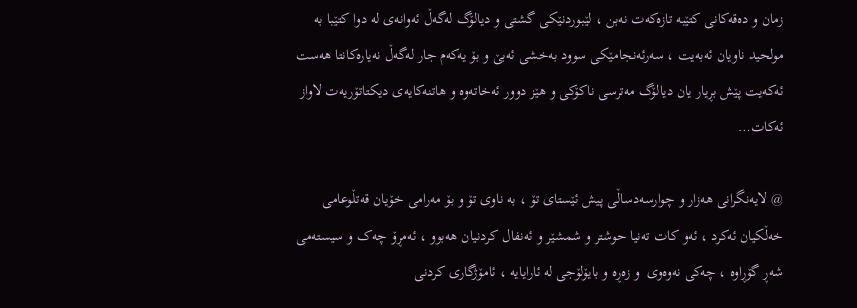زمان و دەقەکانی کتێبە تازەکەت نەبن ، لێبوردنێکی گشتی و دیالۆگ لەگەڵ ئەوانەی لە دوا کتێبا بە مولحید ناویان ئەبەیت ، سەرئەنجامێکی سوود بەخشی ئەبێ و بۆ یەکەم جار لەگەڵ نەیارەکانتا هەست ئەکەیت پێش بڕیار یان دیالۆگ مەترسی ناکۆکی و هێز دوور ئەخاتەوە و هاتنەکایەی دیکتاتۆریەت لاواز ئەکات…

@ لایەنگرانی هەزار و چوارسەدساڵی پیش ئێستای تۆ ، بە ناوی تۆ و بۆ مەرامی خۆیان قەتڵوعامی خەڵکیان ئەکرد ، ئەو کات تەنیا حوشتر و شمشێر و ئەنفال کردنیان هەبوو ، ئەمڕۆ چەک و سیستەمی شەڕ گۆڕاوە ، چەکی نەوەوی  و زەڕە و بایۆلۆجی لە ئارایایە ، ئامۆژگاری کردنی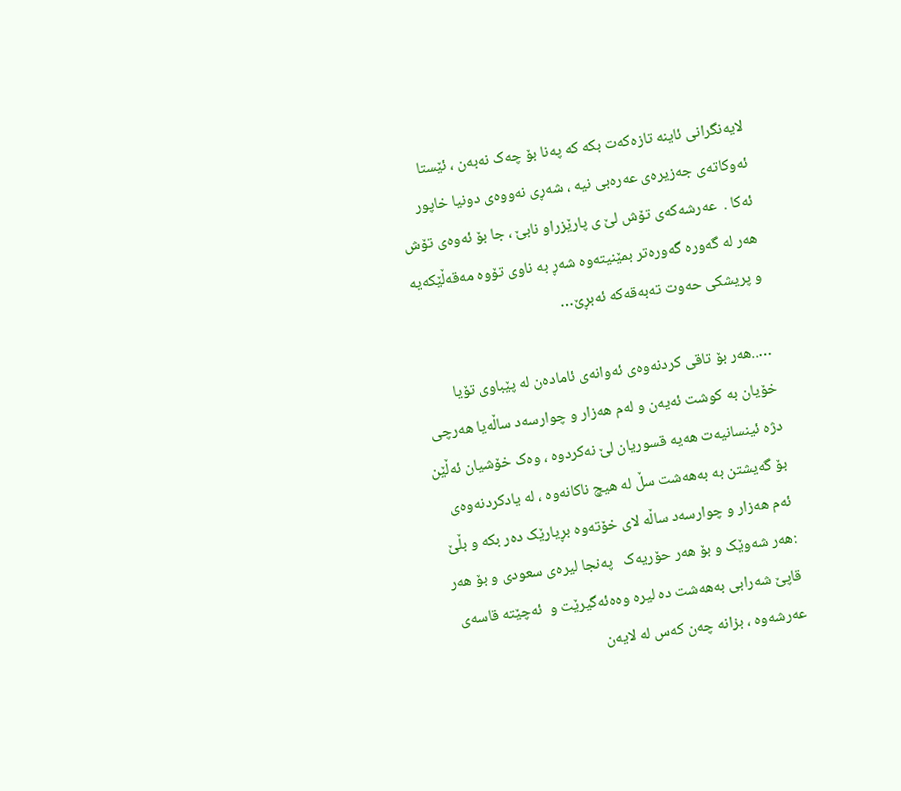لایەنگرانی ئاینە تازەکەت بکە کە پەنا بۆ چەک نەبەن ، ئێستا ئەوکاتەی جەزیرەی عەرەبی نیە ، شەڕی نەووەی دونیا خاپور ئەکا .  عەرشەکەی تۆش لێ ی پارێزراو نابێ ، جا بۆ ئەوەی تۆش هەر لە گەورە گەورەتر بمێنیتەوە شەڕ بە ناوی تۆوە مەقەڵێکەیە و پریشکی حەوت تەبەقەکە ئەبڕێ…

…..هەر بۆ تاقی کردنەوەی ئەوانەی ئامادەن لە پێباوی تۆیا خۆیان بە کوشت ئەیەن و لەم هەزار و چوارسەد ساڵەیا هەرچی دژە ئینسانیەت هەیە قسوریان لێ نەکردوە ، وەک خۆشیان ئەڵێن بۆ گەیشتن بە بەهەشت سڵ لە هیچ ناکانەوە ، لە یادکردنەوەی ئەم هەزار و چوارسەد ساڵە لای خۆتەوە بڕیارێک دەر بکە و بڵێ :هەر شەوێک و بۆ هەر حۆریەک   پەنجا لیرەی سعودی و بۆ هەر قاپێ شەرابی بەهەشت دە لیرە وەەئەگیرێت و  ئەچێتە قاسەی عەرشەوە ، بزانە چەن کەس لە لایەن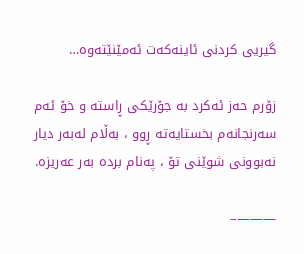گیریی کردنی ئاینەکەت ئەمێنێتەوە…

زۆرم حەز ئەکرد بە جۆرێکی ڕاستە و خۆ ئەم سەرنجانەم بخستایەتە ڕوو ، بەڵام لەبەر دیار نەبوونی شوێنی تۆ ، پەنام بردە بەر عەریزە.

———–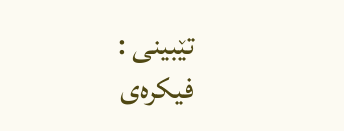تێبینی : فیکرەی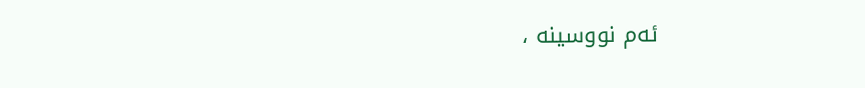ئەم نووسینە ،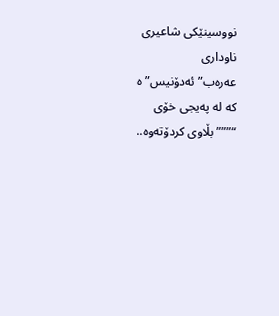نووسینێکی شاعیری ناوداری عەرەب”ئەدۆنیس”ە کە لە پەیجی خۆی    “”””بڵاوی کردۆتەوە..